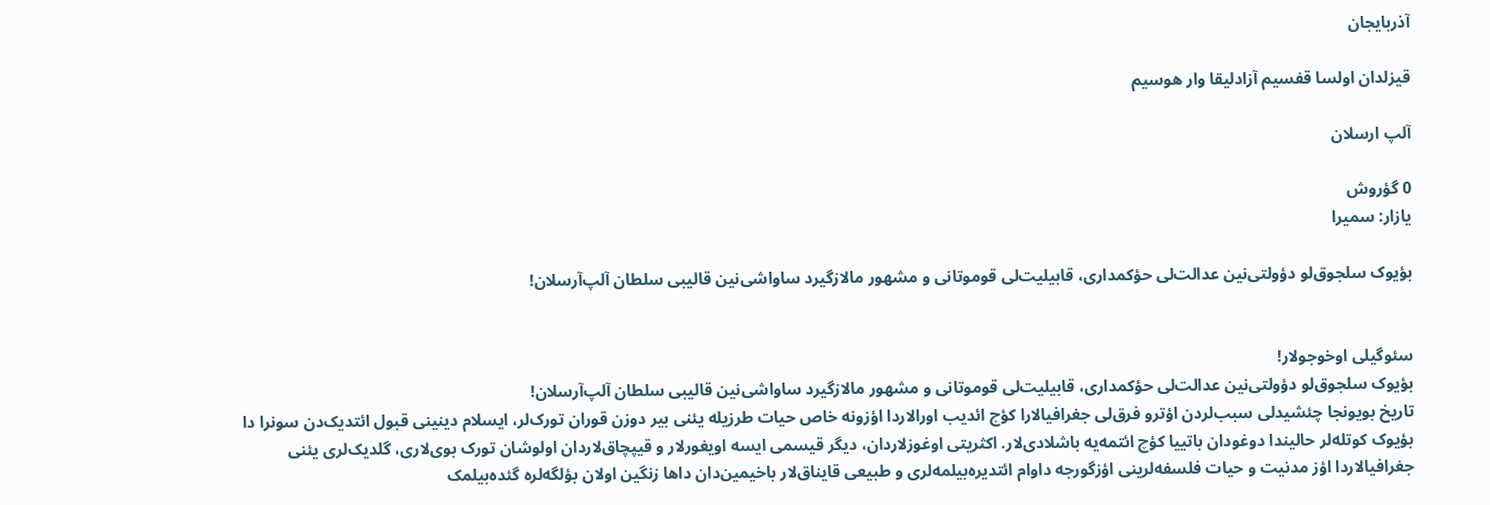آذربایجان

قیزلدان اولسا قفسیم آزادلیقا وار هوسیم

آلپ ارسلان

0 گؤروش
یازار: سمیرا

بؤیوک سلجوق‌لو دؤولتی‌نین عدالت‌لی حؤکمداری‌، قابیلیت‌لی قوموتانی و مشهور مالازگیرد ساواشی‌نین قالیبی سلطان آلپ‌آرسلان!


سئوگیلی اوخوجولار!
بؤیوک سلجوق‌لو دؤولتی‌نین عدالت‌لی حؤکمداری‌، قابیلیت‌لی قوموتانی و مشهور مالازگیرد ساواشی‌نین قالیبی سلطان آلپ‌آرسلان!
تاریخ بویونجا چئشیدلی سبب‌لردن اؤترو فرق‌لی جغرافیا‌لارا کؤچ ائدیب اورا‌لاردا اؤزونه خاص حیات طرزیله یئنی بیر دوزن قوران تورک‌لر، ایسلام دینینی قبول ائتدیک‌دن سونرا دا بؤیوک کوتله‌لر حالیندا دوغو‌دان باتییا کؤچ ائتمه‌یه باشلادی‌لار. اکثریتی اوغوزلاردان، دیگر قیسمی ایسه اویغورلار و قیپچاق‌لاردان اولوشان تورک بوی‌لاری، گلدیک‌لری یئنی جغرافیا‌لاردا اؤز مدنیت و حیات فلسفه‌لرینی اؤزگورجه داوام ائتدیره‌بیلمه‌لری و طبیعی قایناق‌لار باخیمین‌دان داها زنگین اولان بؤلگه‌لره گئده‌بیلمک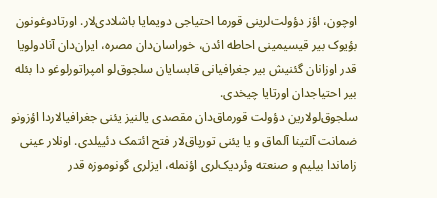اوچون، اؤز دؤولت‌لرینی قورما احتیاجی دویمایا باشلادی‌لار. اورتادوغونون بؤیوک بیر قیسیمینی احاطه ائدن، خوراسان‌دان مصره، ایران‌دان آنادولویا قدر اوزانان گئنیش بیر جغرافیانی قابسایان سلجوق‌لو امپراتورلوغو دا بئله بیر احتیاجدان اورتایا چیخدی.
سلجوق‌لولارین دؤولت قورماق‌دان مقصدی یالنیز یئنی جغرافیا‌لاردا اؤزونو ضمانت آلتینا آلماق و یا یئنی تورپاق‌لار فتح ائتمک دئییلدی. اونلار عینی زاماندا بیلیم و صنعته وئردیک‌لری اؤنمله، ایزلری گونوموزه قدر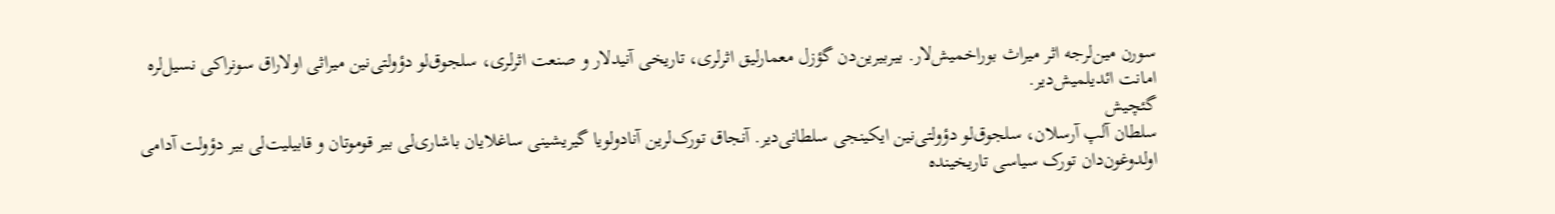سورن مین‌لرجه اثر میراث بوراخمیش‌لار. بیربیرین‌دن گؤزل معمارلیق اثرلری، تاریخی آنید‌لار و صنعت اثرلری، سلجوق‌لو دؤولتی‌نین میراثی اولا‌راق سونراکی نسیل‌لره امانت ائدیلمیش‌دیر.
گئچیش
سلطان آلپ آرسلان، سلجوق‌لو دؤولتی‌نین ایکینجی سلطانی‌دیر. آنجاق تورک‌لرین آنادولویا گیریشینی ساغلایان باشاری‌لی بیر قوموتان و قابیلیت‌لی بیر دؤولت آدامی اولدوغون‌دان تورک سیاسی تاریخینده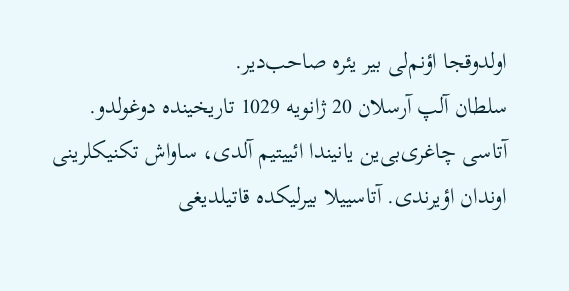اولدوقجا اؤنم‌لی بیر یئره صاحب‌دیر.
سلطان آلپ آرسلان 20 ژانویه 1029 تاریخینده دوغولدو. آتاسی چاغری‌بی‌ین یانیندا ائییتیم آلدی، ساواش تکنیکلرینی اوندان اؤیرندی. آتاسییلا بیرلیکده قاتیلدیغی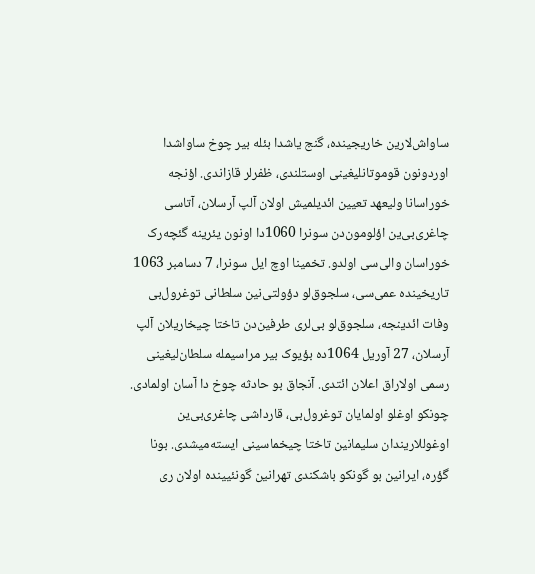ساواش‌لارین خاریجینده، گنج یاشدا بئله بیر چوخ ساواشدا اوردونون قوموتانلیغینی اوستلندی، ظفرلر قازاندی. اؤنجه خوراسانا ولیعهد تعیین ائدیلمیش اولان آلپ آرسلان، آتاسی چاغری‌بی‌ین اؤلومون‌دن سونرا 1060دا اونون یئرینه گئچه‌رک خوراسان والی‌سی اولدو. تخمینا اوچ ایل سونرا، 7 دسامبر 1063 تاریخینده عمی‌سی، سلجوق‌لو دؤولتی‌نین سلطانی توغرول‌بی وفات ائدینجه‌، سلجوق‌لو بی‌لری طرفین‌دن تاختا چیخاریلان آلپ آرسلان‌، 27 آوریل 1064ده بؤیوک بیر مراسیمله سلطان‌لیغینی رسمی اولا‌راق اعلان ائتدی. آنجاق بو حادثه چوخ دا آسان اولمادی. چونکو اوغلو اولمایان توغرول‌بی‌، قارداشی چاغری‌بی‌ین اوغوللاریندان‌ سلیمانین تاختا چیخماسینی ایسته‌میشدی. بونا گؤره‌، ایرانین بو گونکو باشکندی تهرانین گونئیینده اولان ری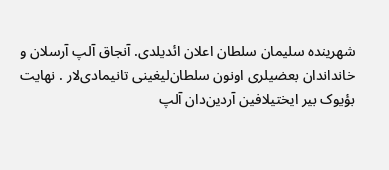شهرینده سلیمان سلطان اعلان ائدیلدی. آنجاق آلپ آرسلان و خانداندان بعضیلری اونون سلطان‌لیغینی تانیمادی‌لار . نهایت بؤیوک بیر ایختیلافین آردین‌دان آلپ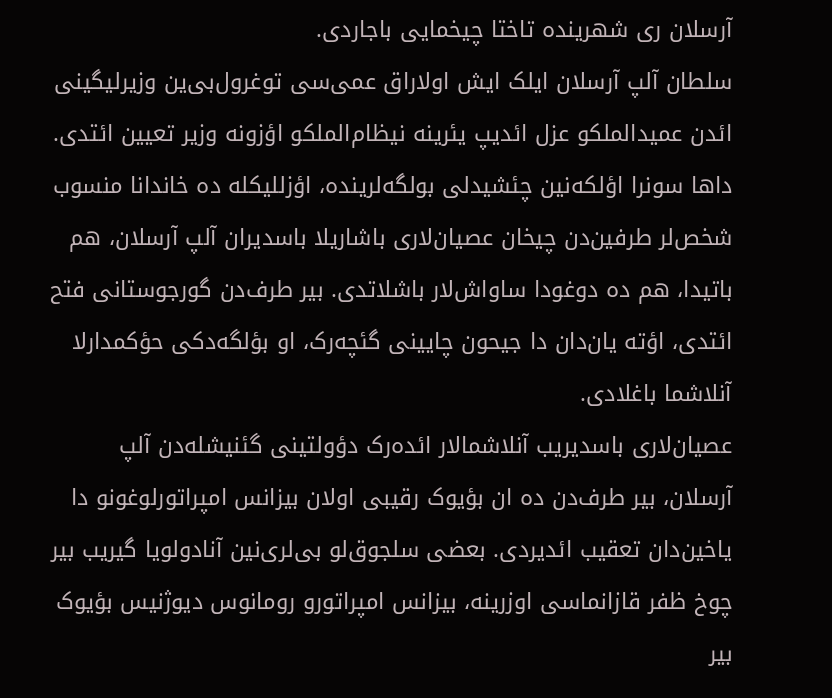آرسلان ری شهرینده تاختا چیخمایی باجاردی.
سلطان آلپ آرسلان ایلک ایش اولا‌راق عمی‌سی توغرول‌بی‌ین وزیرلیگینی ائدن عمیدالملکو عزل ائدیپ یئرینه نیظام‌الملکو اؤزونه وزیر تعیین ائتدی. داها سونرا اؤلکه‌نین چئشیدلی بولگه‌لرینده، اؤزللیکله ده خاندانا منسوب شخص‌لر طرفین‌دن چیخان عصیان‌لاری باشاریلا باسدیران آلپ آرسلان، هم باتیدا، هم ده دوغودا ساواش‌لار باشلاتدی. بیر طرف‌دن گورجوستانی فتح ائتدی، اؤته یان‌دان دا جیحون چایینی گئچه‌رک، او بؤلگه‌دکی حؤکمدارلا آنلاشما باغلادی.
عصیان‌لاری باسدیریب آنلاشما‌لار ائده‌رک دؤولتینی گئنیشله‌دن آلپ آرسلان، بیر طرف‌دن ده ان بؤیوک رقیبی اولان بیزانس امپراتورلوغونو دا یاخین‌دان تعقیب ائدیردی. بعضی سلجوق‌لو بی‌لری‌نین آنادولویا گیریب بیر چوخ ظفر قازانماسی اوزرینه، بیزانس امپراتورو رومانوس دیوژنیس بؤیوک بیر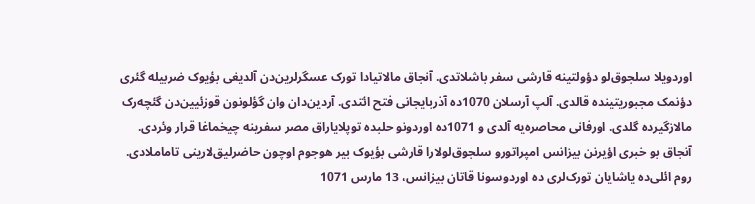اوردویلا سلجوق‌لو دؤولتینه قارشی سفر باشلاتدی. آنجاق مالاتیادا تورک عسگرلرین‌دن آلدیغی بؤیوک ضربیله گئری دؤنمک مجبوریتینده قالدی. آلپ آرسلان 1070ده آذربایجانی فتح ائتدی. آردین‌دان وان گؤلونون قوزئیین‌دن گئچه‌رک مالازگیرده گلدی. اورفانی محاصره‌یه آلدی و 1071ده اوردونو حلبده توپلایاراق مصر سفرینه چیخماغا قرار وئردی. آنجاق بو خبری اؤیرنن بیزانس امپراتورو سلجوق‌لولارا قارشی بؤیوک بیر هوجوم اوچون حاضرلیق‌لارینی تاماملادی. روم ائلی‌ده یاشایان تورک‌لری ده اوردوسونا قاتان بیزانس، 13 مارس 1071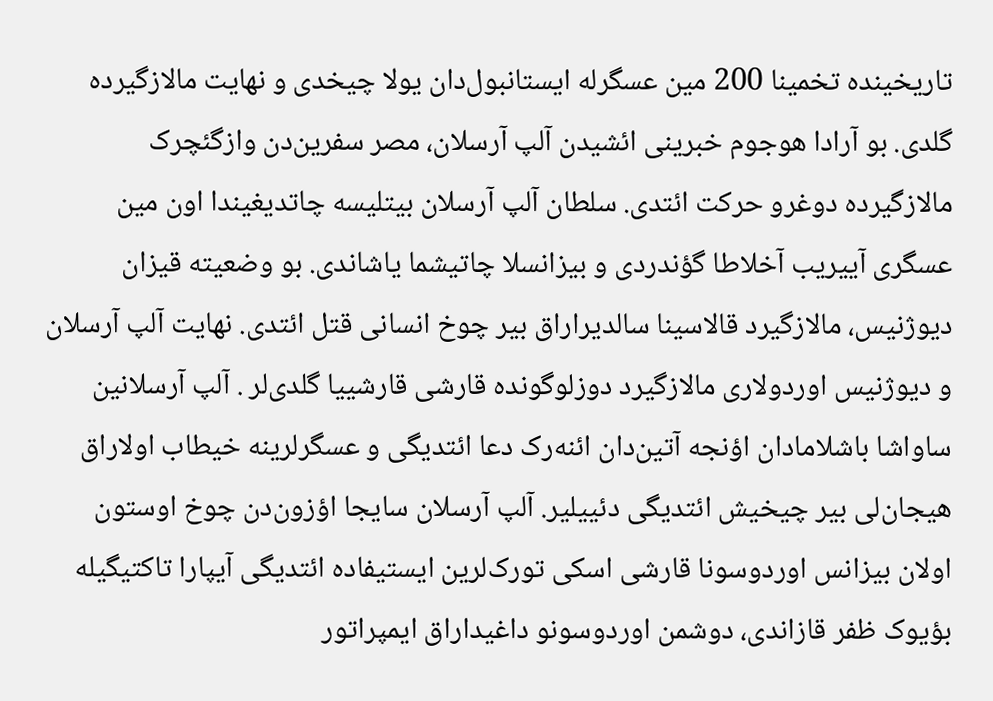تاریخینده تخمینا 200 مین عسگرله ایستانبول‌دان یولا چیخدی و نهایت مالازگیرده گلدی. بو آرادا هوجوم خبرینی ائشیدن آلپ آرسلان، مصر سفرین‌دن وازگئچرک مالازگیرده دوغرو حرکت ائتدی. سلطان آلپ آرسلان بیتلیسه چاتدیغیندا اون مین عسگری آییریب آخلاطا گؤندردی و بیزانسلا چاتیشما یاشاندی. بو وضعیته قیزان دیوژنیس، مالازگیرد قالاسینا سالدیراراق بیر چوخ انسانی قتل ائتدی. نهایت آلپ آرسلان و دیوژنیس اوردولاری مالازگیرد دوزلوگونده قارشی قارشییا گلدی‌لر . آلپ آرسلانین ساواشا باشلاما‌دان اؤنجه آتین‌دان ائنه‌رک دعا ائتدیگی و عسگرلرینه خیطاب اولا‌راق هیجان‌لی بیر چیخیش ائتدیگی دئییلیر‌. آلپ آرسلان سایجا اؤزون‌دن چوخ اوستون اولان بیزانس اوردوسونا قارشی اسکی تورک‌لرین ایستیفاده ائتدیگی آیپارا تاکتیگیله بؤیوک ظفر قازاندی، دوشمن اوردوسونو داغیدا‌راق ایمپراتور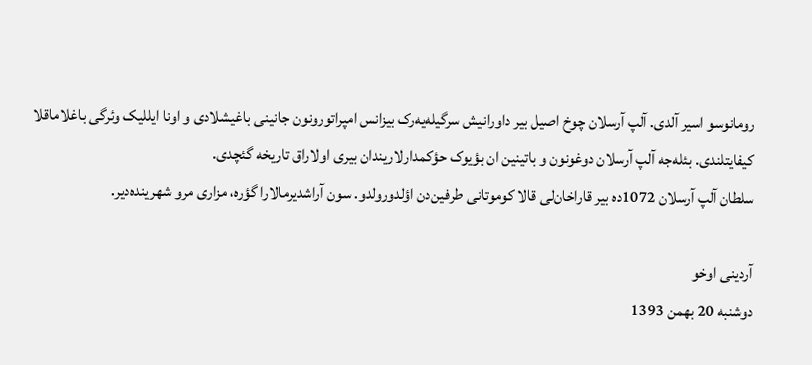رومانوسو اسیر آلدی. آلپ آرسلان چوخ اصیل بیر داورانیش سرگیله‌یه‌رک بیزانس امپراتورونون جانینی باغیشلادی و اونا ایللیک وئرگی باغلاماقلا کیفایتلندی. بئله‌جه آلپ آرسلان دوغونون و باتینین ان بؤیوک حؤکمدارلاریندان‌ بیری اولا‌راق تاریخه گئچدی.
سلطان آلپ آرسلان 1072ده بیر قاراخان‌لی قالا کوموتانی طرفین‌دن اؤلدورولدو. سون آراشدیرما‌لارا گؤره، مزاری مرو شهرینده‌دیر.

آردینی اوخو
دوشنبه 20 بهمن 1393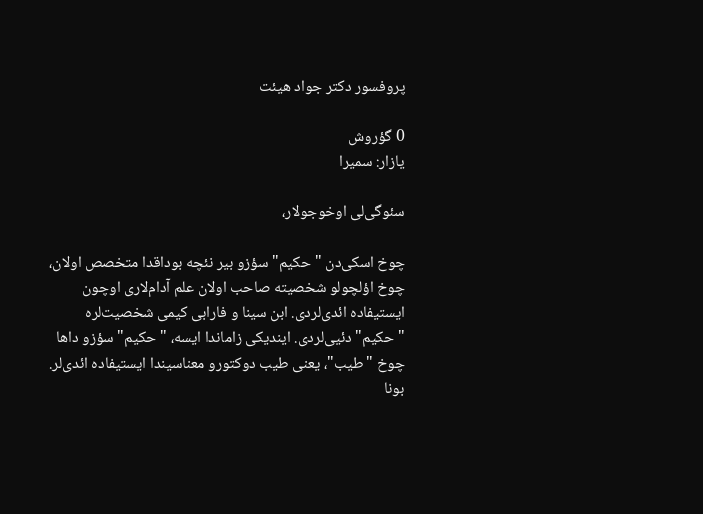پروفسور دکتر جواد هیئت

0 گؤروش
یازار: سمیرا

سئوگی‌لی اوخوجولار،

چوخ اسکی‌دن "حکیم" سؤزو بیر نئچه بوداقدا متخصص اولان، چوخ اؤلچولو شخصیته صاحب اولان علم آدام‌لاری اوچون ایستیفاده ائدی‌لردی. ابن سینا و فارابی کیمی شخصیت‌لره "حکیم" دئیی‌لردی. ایندیکی زاماندا ایسه، "حکیم" سؤزو داها چوخ "طیب"، یعنی طیب دوکتورو معناسیندا ایستیفاده ائدی‌لر. بونا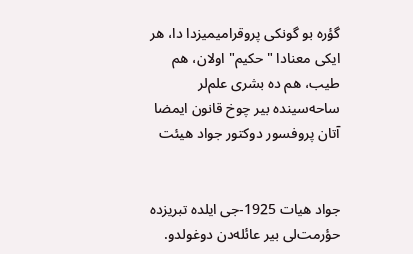گؤره بو گونکی پروقرامیمیزدا دا، هر ایکی معنادا "حکیم" اولان، هم طیب، هم ده بشری علم‌لر ساحه‌سینده بیر چوخ قانون ایمضا آتان پروفسور دوکتور جواد هیئت


جواد هیات 1925-جی ایلده تبریزده حؤرمت‌لی بیر عائله‌دن دوغولدو.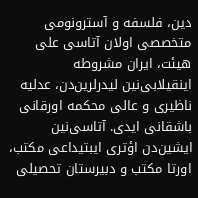دین، فلسفه و آسترونومی متخصصی اولان آتاسی علی هیئت، ایران مشروطه اینقیلابی‌نین لیدرلرین‌دن، عدلیه ناظیری و عالی محکمه اورقانی باشقانی ایدی. آتاسی‌نین ایشین‌دن اؤتری ایبتیداعی مکتب، اورتا مکتب و دبیرستان تحصیلی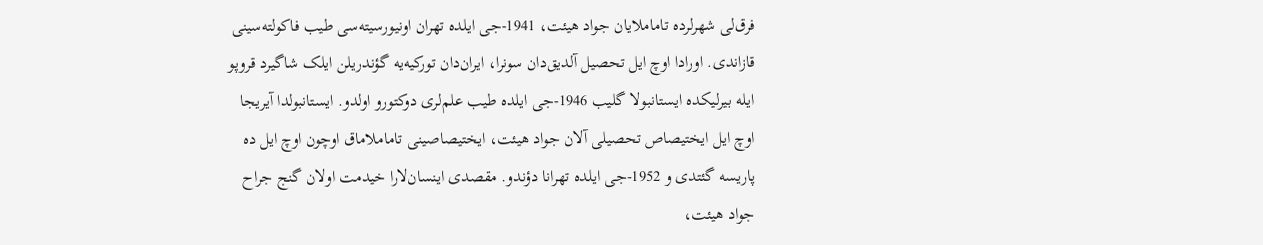فرق‌لی شهرلرده تاماملایان جواد هیئت، 1941-جی ایلده تهران اونیورسیته‌سی طیب فاکولته‌سینی قازاندی. اورادا اوچ ایل تحصیل آلدیق‌دان سونرا، ایران‌دان تورکیه‌یه گؤندریلن ایلک شاگیرد قروپو ایله بیرلیکده ایستانبولا گلیب 1946-جی ایلده طیب علم‌لری دوکتورو اولدو. ایستانبولدا آیریجا اوچ ایل ایختیصاص تحصیلی آلان جواد هیئت، ایختیصاصینی تاماملاماق اوچون اوچ ایل ده پاریسه گئتدی و 1952-جی ایلده تهرانا دؤندو. مقصدی اینسان‌لارا خیدمت اولان گنج جراح جواد هیئت،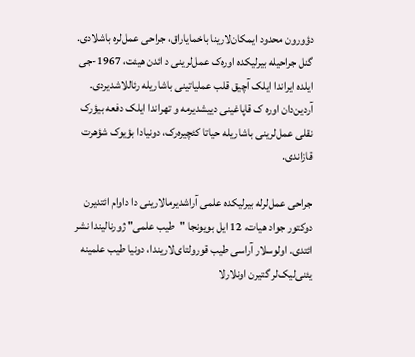دؤورون محدود ایمکان‌لارینا باخمایا‌راق، جراحی عمل‌لره باشلادی. گنل جراحیله بیرلیکده اوره‌ک عمل‌لرینی د ائدن هیئت، 1967-جی ایلده ایراندا ایلک آچیق قلب عملیاتینی باشاریله رئاللاشدیردی. آردین‌دان اوره ک قاپاغینی دییشدیرمه و تهراندا ایلک دفعه بیؤرک نقلی عمل‌لرینی باشاریله حیاتا کئچیره‌رک، دونیادا بؤیوک شؤهرت قازاندی.

جراحی عمل‌لرله بیرلیکده علمی آراشدیرما‌لارینی دا داوام ائتدیرن دوکتور جواد هیات، 12 ایل بویونجا "طیب علمی" ژورنالیندا نشر ائتدی. اولوسلار آراسی طیب قورولتای‌لاریندا، دونیا طیب علمینه یئنی‌لیک‌لر گتیرن اونلارلا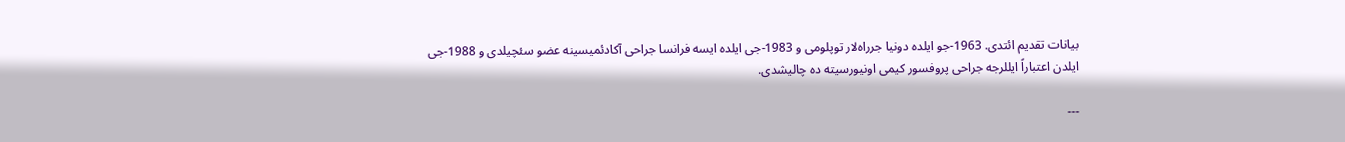بیانات تقدیم ائتدی. 1963-جو ایلده دونیا جرراه‌لار توپلومی و 1983-جی ایلده ایسه فرانسا جراحی آکادئمیسینه عضو سئچیلدی و 1988-جی ایلدن اعتباراً ایللرجه جراحی پروفسور کیمی اونیورسیته ده چالیشدی.

---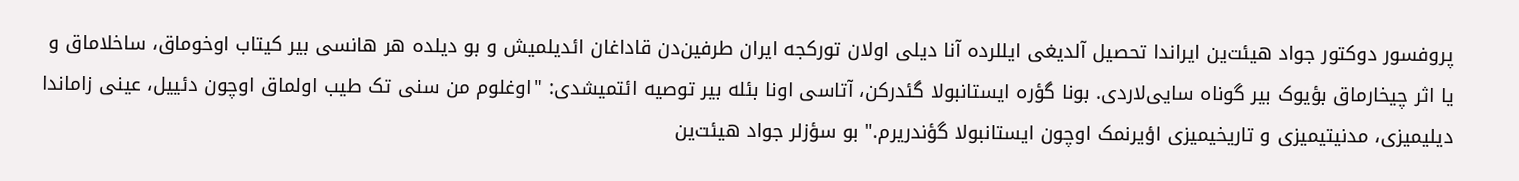پروفسور دوکتور جواد هیئت‌ین ایراندا تحصیل آلدیغی ایللرده آنا دیلی اولان تورکجه ایران طرفین‌دن قاداغان ائدیلمیش و بو دیلده هر هانسی بیر کیتاب اوخوماق، ساخلاماق و یا اثر چیخارماق بؤیوک بیر گوناه سایی‌لاردی. بونا گؤره ایستانبولا گئدرکن، آتاسی اونا بئله بیر توصیه ائتمیشدی: "اوغلوم من سنی تک طیب اولماق اوچون دئییل، عینی زاماندا دیلیمیزی، مدنیتیمیزی و تاریخیمیزی اؤیرنمک اوچون ایستانبولا گؤندریرم." بو سؤزلر جواد هیئت‌ین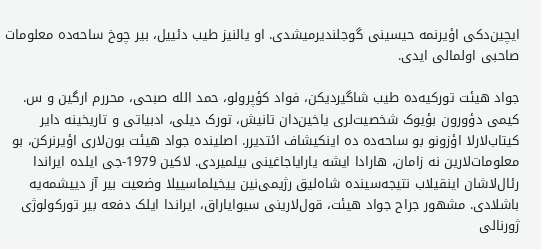ایچین‌دکی اؤیرنمه حیسینی گوجلندیرمیشدی. او یالنیز طیب دئییل، بیر چوخ ساحه‌ده معلومات صاحبی اولما‌لی ایدی.

جواد هیئت تورکیه‌ده طیب شاگیردیکن، فواد کؤپرولو، حمد الله صبحی، محررم ارگین و س. کیمی دؤورون بؤیوک شخصیت‌لری یاخین‌دان تانیش، تورک دیلی، ادبیاتی و تاریخینه دایر کیتاب‌لارلا اؤزونو بو ساحه‌ده ده اینکیشاف ائتدیرر. اصلینده جواد هیئت بون‌لاری اؤیرنرکن، بو معلومات‌لارین نه زامان، هارادا ایشه یارایاجاغینی بیلمیردی. لاکین 1979-جی ایلده ایراندا رئال‌لاشان اینقیلاب نتیجه‌سینده شاه‌لیق رژیمی‌نین ییخیلماسییلا وضعیت بیر آز دییشمه‌یه باشلادی. مشهور جراح جواد هیئت، قول‌لارینی سیوایاراق، ایراندا ایلک دفعه بیر تورکولوژی ژورنا‌لی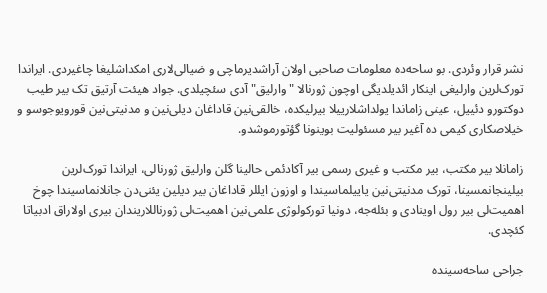نشر قرار وئردی. بو ساحه‌ده معلومات صاحبی اولان آراشدیرماچی و ضیا‌لی‌لاری امکداشلیغا چاغیردی. ایراندا تورک‌لرین وارلیغی اینکار ائدیلدیگی اوچون ژورنالا "وارلیق" آدی سئچیلدی. جواد هیئت آرتیق تک بیر طیب دوکتورو دئییل، عینی زاماندا یولداشلارییلا بیرلیکده، خالقی‌نین قاداغان دیلی‌نین و مدنیتی‌نین قورویوجوسو و خیلاصکاری کیمی ده آغیر بیر مسئولیت بوینونا گؤتورموشدو.

زامانلا بیر مکتب، بیر مکتب و غیری رسمی بیر آکادئمی حالینا گلن وارلیق ژورنا‌لی، ایراندا تورک‌لرین بیلینجانمسینا، تورک مدنیتی‌نین یاییلماسیندا و اوزون ایللر قاداغان بیر دیلین یئنی‌دن جانلانماسیندا چوخ اهمیت‌لی بیر رول اوینادی و بئله‌جه، دونیا تورکولوژی علمی‌نین اهمیت‌لی ژورناللاریندان‌ بیری اولا‌راق ادبیاتا کئچدی.

جراحی ساحه‌سینده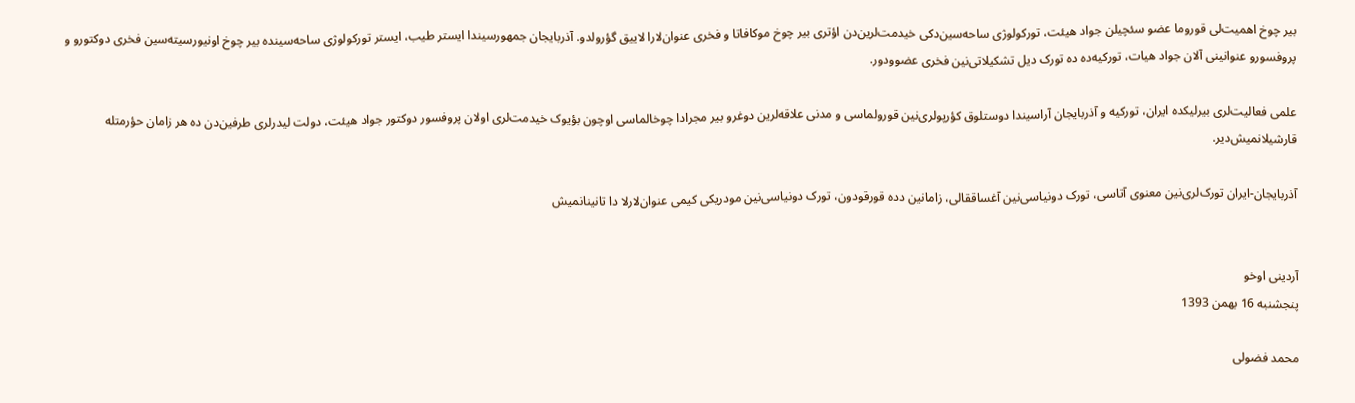بیر چوخ اهمیت‌لی قوروما عضو سئچیلن جواد هیئت، تورکولوژی ساحه‌سین‌دکی خیدمت‌لرین‌دن اؤتری بیر چوخ موکافاتا و فخری عنوان‌لارا لاییق گؤرولدو. آذربایجان جمهورسیندا ایستر طیب، ایستر تورکولوژی ساحه‌سینده بیر چوخ اونیورسیته‌سین فخری دوکتورو و پروفسورو عنوانینی آلان جواد هیات، تورکیه‌ده ده تورک دیل تشکیلاتی‌نین فخری عضوودور.

علمی فعالیت‌لری بیرلیکده ایران، تورکیه و آذربایجان آراسیندا دوستلوق کؤرپولری‌نین قورولماسی و مدنی علاقه‌لرین دوغرو بیر مجرادا چوخالماسی اوچون بؤیوک خیدمت‌لری اولان پروفسور دوکتور جواد هیئت، دولت لیدرلری طرفین‌دن ده هر زامان حؤرمتله قارشیلانمیش‌دیر.

آذربایجان-ایران تورک‌لری‌نین معنوی آتاسی، تورک دونیاسی‌نین آغساققا‌لی، زامانین دده قورقودون، تورک دونیاسی‌نین مودریکی کیمی عنوان‌لارلا دا تانینانمیش


آردینی اوخو
پنجشنبه 16 بهمن 1393

محمد فضولی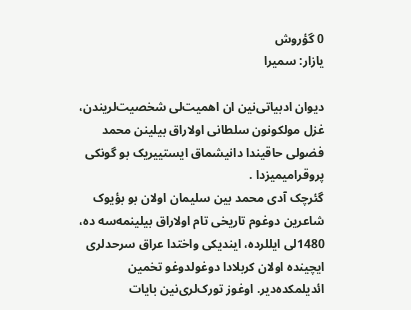0 گؤروش
یازار: سمیرا

دیوان ادبیاتی‌نین ان اهمیت‌لی شخصیت‌لریندن، غزل مولکونون سلطانی اولا‌راق بیلینن محمد فضولی حاقیندا دانیشماق ایستییریک بو گونکی پروقرامیمیزدا .
گئرچک آدی محمد بین سلیمان اولان بو بؤیوک شاعرین دوغوم تاریخی تام اولا‌راق بیلینمه‌سه ده، 1480لی ایللرده، ایندیکی واختدا عراق سرحدلری ایچینده اولان کربلادا دوغولدوغو تخمین ائدیلمکده‌دیر. اوغوز تورک‌لری‌نین بایات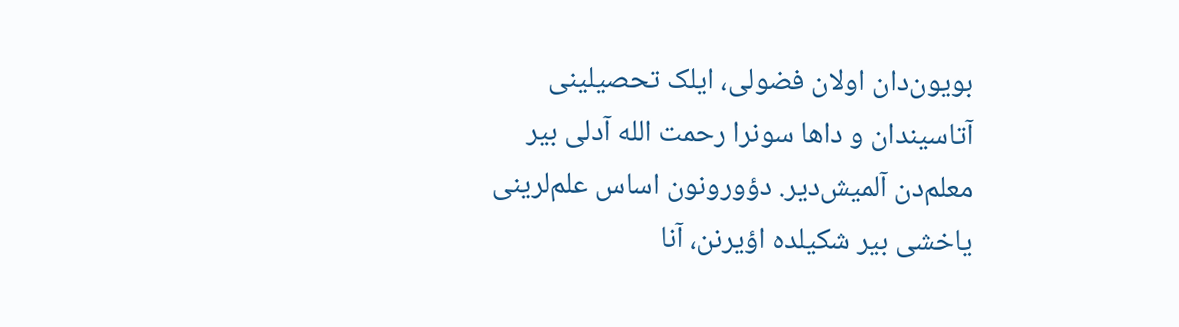بویون‌دان اولان فضولی، ایلک تحصیلینی آتاسیندان و داها سونرا رحمت الله آدلی بیر معلم‌دن آلمیش‌دیر. دؤورونون اساس علم‌لرینی یاخشی بیر شکیلده اؤیرنن، آنا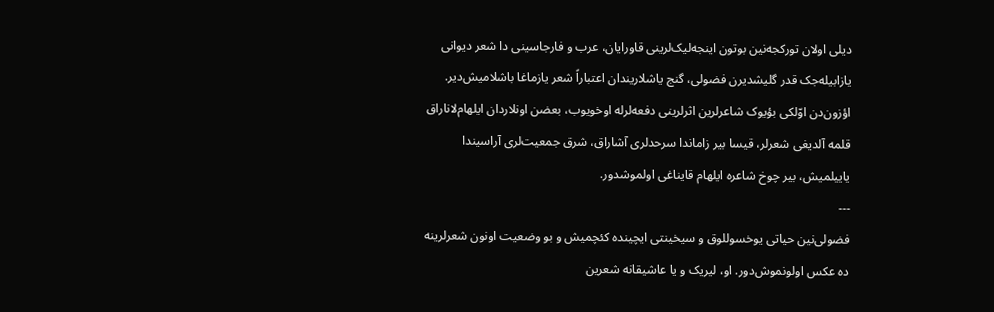دیلی اولان تورکجه‌نین بوتون اینجه‌لیک‌لرینی قاورایان، عرب و فارجاسینی دا شعر دیوانی یازابیله‌جک قدر گلیشدیرن فضولی، گنج یاشلاریندان‌ اعتباراً شعر یازماغا باشلامیش‌دیر. اؤزون‌دن اوّلکی بؤیوک شاعرلرین اثرلرینی دفعه‌لرله اوخویوب، بعضن اونلاردان ایلهام‌لانا‌راق قلمه آلدیغی شعرلر، قیسا بیر زاماندا سرحدلری آشا‌راق، شرق جمعیت‌لری آراسیندا یاییلمیش، بیر چوخ شاعره ایلهام قایناغی اولموشدور.
---
فضولی‌نین حیاتی یوخسوللوق و سیخینتی ایچینده کئچمیش و بو وضعیت اونون شعرلرینه ده عکس اولونموش‌دور. او، لیریک و یا عاشیقانه شعرین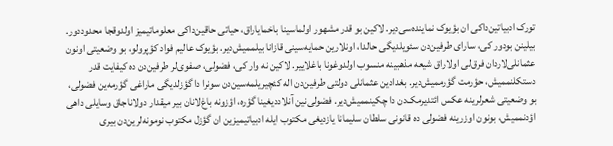تورک ادبیاتین‌داکی ان بؤیوک نماینده‌سی‌دیر. لاکین بو قدر مشهور اولماسینا باخمایا‌راق، حیاتی حاقین‌داکی معلوماتیمیز اولدوقجا محدوددور. بیلینن بودور کی، سارای طرفین‌دن سئویلدیگی حالدا، اونلارین حمایه‌سینی قازانا بیلممیش‌دیر. بؤیوک عالیم فواد کؤپرولو، بو وضعیتی اونون عثمانلی‌لاردان فرق‌لی اولا‌راق شیعه مذهبینه منسوب اولدوغونا باغلاییر. لاکین نه وار کی، فضولی، صفوی‌لر طرفین‌دن ده کیفایت قدر دستکلنممیش، حؤرمت گؤرممیش‌دیر. بغدادین عثمانلی دولتی طرفین‌دن اله کئچیریلمه‌سین‌دن سونرا دا گؤزلدیگی ماراغی گؤرمه‌ین فضولی، بو وضعیتی شعرلرینه عکس ائتدیرمک‌دن دا چکینممیش‌دیر. فضولی‌نین آنلاددیغینا گؤره، اؤزونه باغ‌لانان بیر میقدار دولانا‌جاق وسایلی داهی اؤدنممیش، بونون اوزرینه فضولی ده قانونی سلطان سلیمانا یازدیغی مکتوب ایله ادبیاتیمیزین ان گؤزل مکتوب نومونه‌لرین‌دن بیری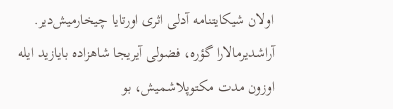اولان شیکایتنامه آدلی اثری اورتایا چیخارمیش‌دیر. آراشدیرما‌لارا گؤره، فضولی آیریجا شاهزاده بایازید ایله اوزون مدت مکتوپلاشمیش، بو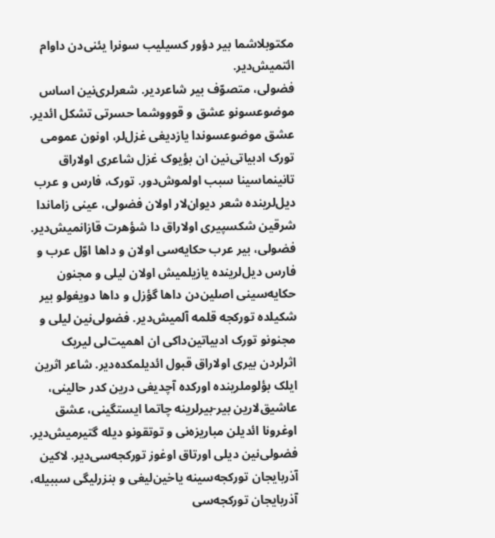مکتوبلاشما بیر دؤور کسیلیب سونرا یئنی‌دن داوام ائتمیش‌دیر.
فضولی، متصوّف بیر شاعردیر. شعرلری‌نین اساس موضوعسونو عشق و قوووشما حسرتی تشکل ائدیر. عشق موضوعسوندا یازدیغی غزل‌لر، اونون عمومی تورک ادبیاتی‌نین ان بؤیوک غزل شاعری اولا‌راق تانینماسینا سبب اولموش‌دور. تورک، فارس و عرب دیل‌لرینده شعر دیوان‌لار اولان فضولی، عینی زاماندا شرقین شکسپیری اولا‌راق دا شؤهرت قازانمیش‌دیر.
فضولی، بیر عرب حکایه‌سی اولان و داها اوّل عرب و فارس دیل‌لرینده یازیلمیش اولان لیلی و مجنون حکایه‌سینی اصلین‌دن داها گؤزل و داها دویغولو بیر شکیلده تورکجه قلمه آلمیش‌دیر. فضولی‌نین لیلی و مجنونو تورک ادبیاتین‌داکی ان اهمیت‌لی لیریک اثرلردن بیری اولا‌راق قبول ائدیلمکده‌دیر. شاعر اثرین ایلک بؤلوملرینده اورکده آچدیغی درین کدر حالینی، عاشیق‌لارین بیر-بیرلرینه چاتما ایستگینی، عشق اوغرونا ائدیلن مباریزه‌نی و توتقونو دیله گتیرمیش‌دیر.
فضولی‌نین دیلی اورتاق اوغوز تورکجه‌سی‌دیر. لاکین آذربایجان تورکجه‌سینه یاخین‌لیغی و بنزرلیگی سببیله، آذربایجان تورکجه‌سی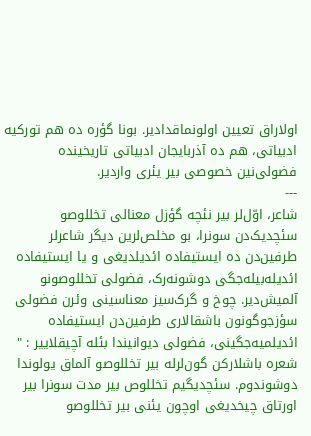اولا‌راق تعیین اولونماقدا‌دیر. بونا گؤره ده هم تورکیه ادبیاتی، هم ده آذربایجان ادبیاتی تاریخینده فضولی‌نین خصوصی بیر یئری واردیر.
---
شاعر، اوّل‌لر بیر نئچه گؤزل معنا‌لی تخللوصو سئچدیک‌دن سونرا، بو مخلص‌لرین دیگر شاعرلر طرفین‌دن ده ایستیفاده ائدیلدیغی و یا ایستیفاده ائدیله‌‌بیله‌جگی دوشونه‌رک، فضولی تخللوصونو آلمیش‌دیر. چوخ و گرک‌سیز معناسینی وئرن فضولی سؤزجوگونون باشقا‌لاری طرفین‌دن ایستیفاده ائدیلمیه‌جگینی، فضولی دیوانیندا بئله آچیقلاییر : " شعره باشلارکن گون‌لرله بیر تخللوصو آلماق یولوندا دوشوندوم. سئچدیگیم تخللوص بیر مدت سونرا بیر اورتاق چیخدیغی اوچون یئنی بیر تخللوصو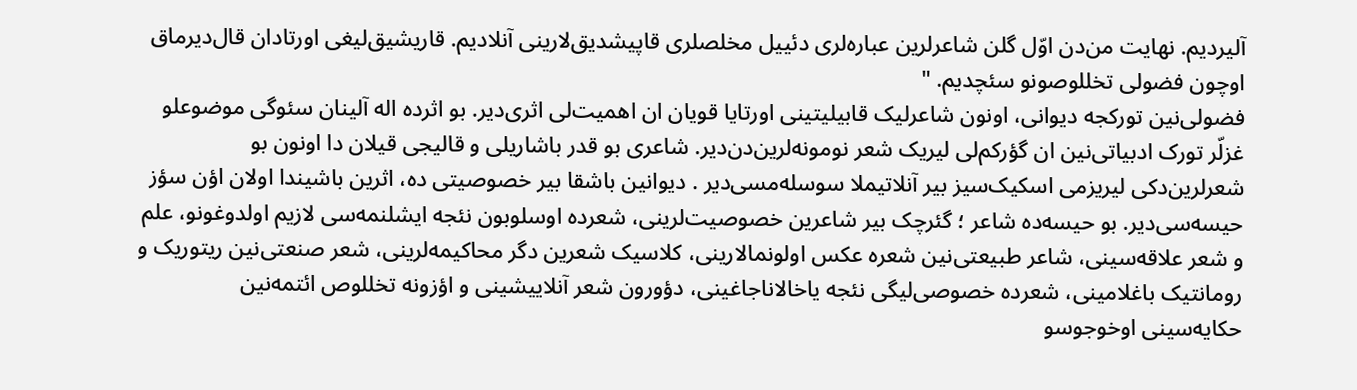آلیردیم. نهایت من‌دن اوّل گلن شاعرلرین عباره‌لری دئییل مخلصلری قاپیشدیق‌لارینی آنلادیم. قاریشیق‌لیغی اورتا‌دان قال‌دیرماق اوچون فضولی تخللوصونو سئچدیم. "
فضولی‌نین تورکجه دیوانی، اونون شاعرلیک قابیلیتینی اورتایا قویان ان اهمیت‌لی اثری‌دیر. بو اثرده اله آلینان سئوگی موضوعلو غزلّر تورک ادبیاتی‌نین ان گؤرکم‌لی لیریک شعر نومونه‌لرین‌دن‌دیر. شاعری بو قدر باشاریلی و قالیجی قیلان دا اونون بو شعرلرین‌دکی لیریزمی اسکیک‌سیز بیر آنلاتیملا سوسله‌مسی‌دیر . دیوانین باشقا بیر خصوصیتی ده، اثرین باشیندا اولان اؤن سؤز حیسه‌سی‌دیر. بو حیسه‌ده شاعر ؛ گئرچک بیر شاعرین خصوصیت‌لرینی، شعرده اوسلوبون نئجه ایشلنمه‌سی لازیم اولدوغونو، علم و شعر علاقه‌سینی، شاعر طبیعتی‌نین شعره عکس اولونما‌لارینی، کلاسیک شعرین دگر محاکیمه‌لرینی، شعر صنعتی‌نین ریتوریک و رومانتیک باغلامینی، شعرده خصوصی‌لیگی نئجه یاخالاناجاغینی، دؤورون شعر آنلاییشینی و اؤزونه تخللوص ائتمه‌نین حکایه‌سینی اوخوجوسو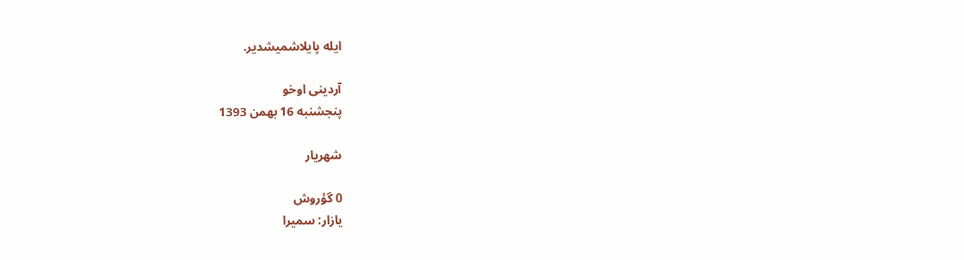ایله پایلاشمیشدیر.

آردینی اوخو
پنجشنبه 16 بهمن 1393

شهریار

0 گؤروش
یازار: سمیرا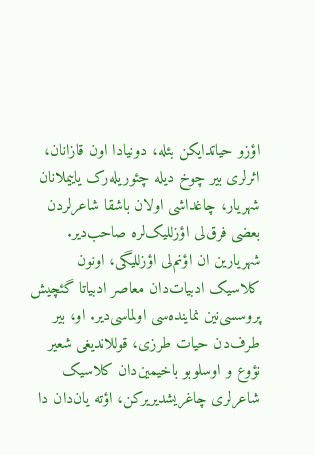اؤزو حیاتدایکن بئله، دونیادا اون قازانان‌، اثرلری بیر چوخ دیله چئوریله‌رک یاییملانان شهریار، چاغداشی اولان باشقا شاعرلردن بعضی فرق‌لی اؤزللیک‌لره صاحب‌دیر. شهریارین ان اؤنم‌لی اؤزللیگی، اونون کلاسیک ادبیات‌دان معاصر ادبیاتا گئچیش پروسسی‌نین نماینده‌سی اولماسی‌دیر. او، بیر طرف‌دن حیات طرزی‌، قوللاندیغی شعیر نؤوع و اوسلوبو باخیمین‌دان کلاسیک شاعرلری چاغریشدیریرکن، اؤته یان‌دان دا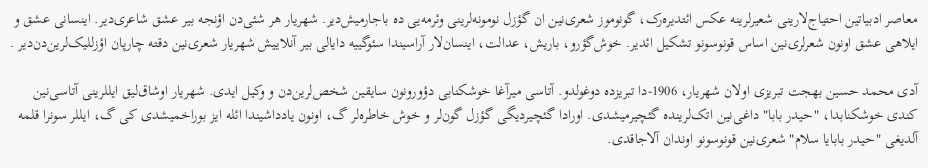معاصر ادبیاتین احتیاج‌لارینی شعیرلرینه عکس ائتدیره‌رک، گونوموز شعری‌نین ان گؤزل نومونه‌لرینی وئرمه‌یی ده باجارمیش‌دیر. شهریار هر شئی‌دن اؤنجه بیر عشق شاعری‌دیر. اینسانی عشق و ایلاهی عشق اونون شعرلری‌نین اساس قونوسونو تشکیل ائدیر. خوش‌گؤرو‌، باریش، عدالت، اینسان‌لار آراسیندا سئوگییه دایالی بیر آنلاییش شهریار شعری‌نین دقته چارپان اؤزللیک‌لرین‌دن‌دیر .

آدی محمد حسین بهجت تبریزی اولان شهریار، 1906-دا تبریزده دوغولدو. آتاسی میر‌آغا خوشکنابی دؤورونون سایقین شخص‌لرین‌دن و وکیل ایدی. شهریار اوشاق‌لیق ایللرینی آتاسی‌نین کندی خوشکنابدا، "حیدر بابا" داغی‌نین اتک‌لرینده گئچیرمیشدی. اورادا گئچیردیگی گؤزل گون‌لر و خوش خاطره‌لر گ، اونون یادداشیندا ائله ایز بوراخمیشدی کی گ، ایللر سونرا قلمه آلدیغی "حیدر بابایا سلام‌" شعری‌نین قونوسونو اوندان آلا‌جاقدی.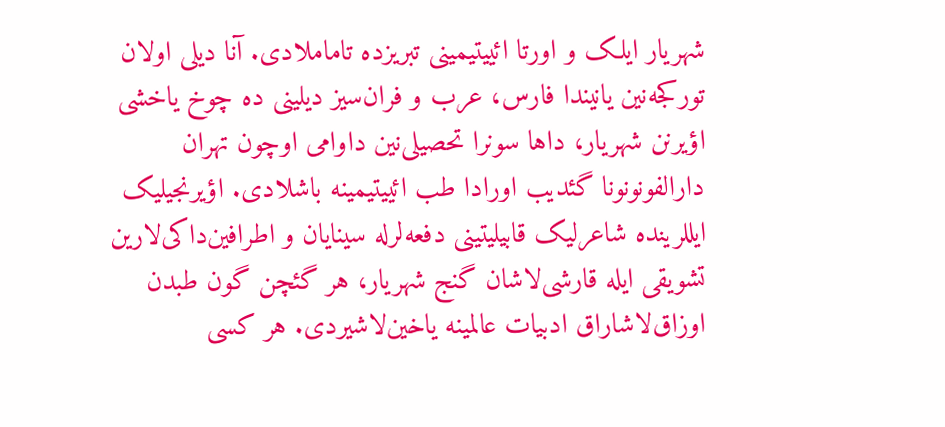شهریار ایلک و اورتا ائییتیمینی تبریزده تاماملادی. آنا دیلی اولان تورکجه‌نین یانیندا فارس، عرب و فران‌سیز دیلینی ده چوخ یاخشی اؤیرنن شهریار، داها سونرا تحصیلی‌نین داوامی اوچون تهران دارالفونونونا گئدیب اورادا طب ائییتیمینه باشلادی. اؤیرنجیلیک ایللرینده شاعرلیک قابیلیتینی دفعه‌لرله سینایان و اطرافین‌داکی‌لارین تشویقی ایله قارشی‌لاشان گنج شهریار، هر گئچن گون طبدن اوزاق‌لاشا‌راق ادبیات عالمینه یاخین‌لاشیردی. هر کسی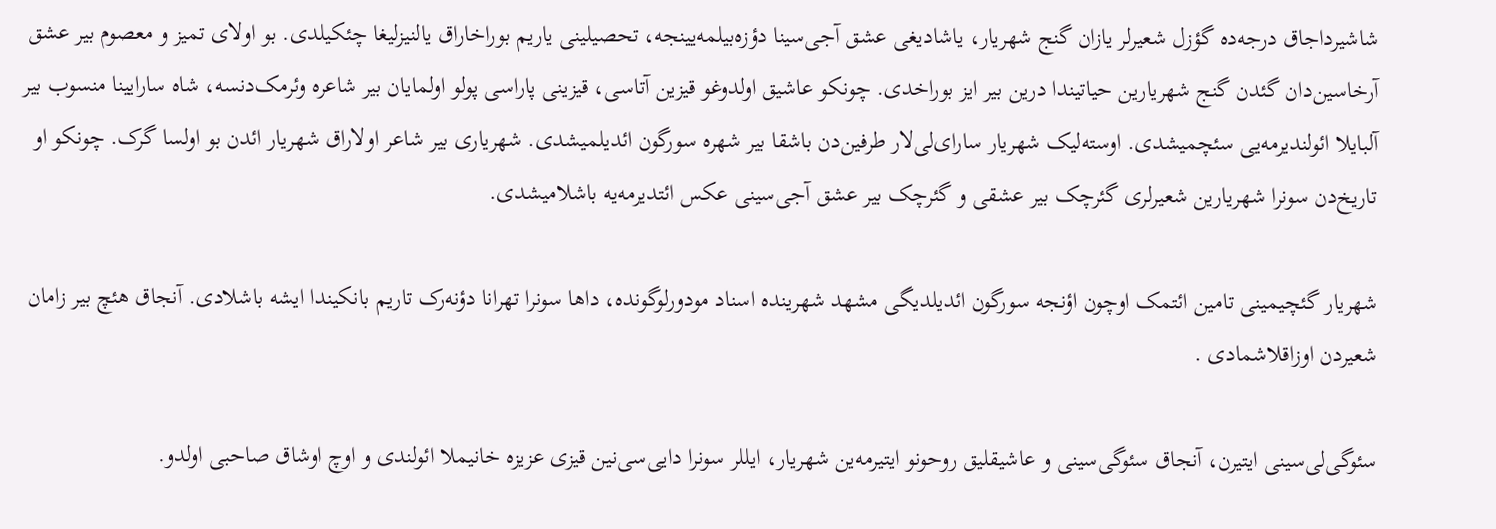شاشیردا‌جاق درجه‌ده گؤزل شعیرلر یازان گنج شهریار، یاشادیغی عشق آجی‌سینا دؤزه‌بیلمه‌یینجه، تحصیلینی یاریم بوراخا‌راق یالنیزلیغا چئکیلدی. بو اولای تمیز و معصوم بیر عشق آرخاسین‌دان گئدن گنج شهریارین حیاتیندا درین بیر ایز بوراخدی. چونکو عاشیق اولدوغو قیزین آتاسی، قیزینی پاراسی پولو اولمایان بیر شاعره وئرمک‌دنسه، شاه سارایینا منسوب بیر آلبایلا ائولندیرمه‌یی سئچمیشدی. اوسته‌لیک شهریار سارای‌لی‌لار طرفین‌دن باشقا بیر شهره سورگون ائدیلمیشدی. شهریاری بیر شاعر اولا‌راق شهریار ائدن بو اولسا گرک. چونکو او تاریخ‌دن سونرا شهریارین شعیرلری گئرچک بیر عشقی و گئرچک بیر عشق آجی‌سینی عکس ائتدیرمه‌یه باشلامیشدی.

شهریار گئچیمینی تامین ائتمک اوچون اؤنجه سورگون ائدیلدیگی مشهد شهرینده اسناد مودورلوگونده، داها سونرا تهرانا دؤنه‌رک تاریم بانکیندا ایشه باشلادی. آنجاق هئچ بیر زامان شعیردن اوزاقلاشمادی .

سئوگی‌لی‌سینی ایتیرن، آنجاق سئوگی‌سینی و عاشیقلیق روحونو ایتیرمه‌ین شهریار، ایللر سونرا دایی‌سی‌نین قیزی عزیزه خانیملا ائولندی و اوچ اوشاق صاحبی اولدو.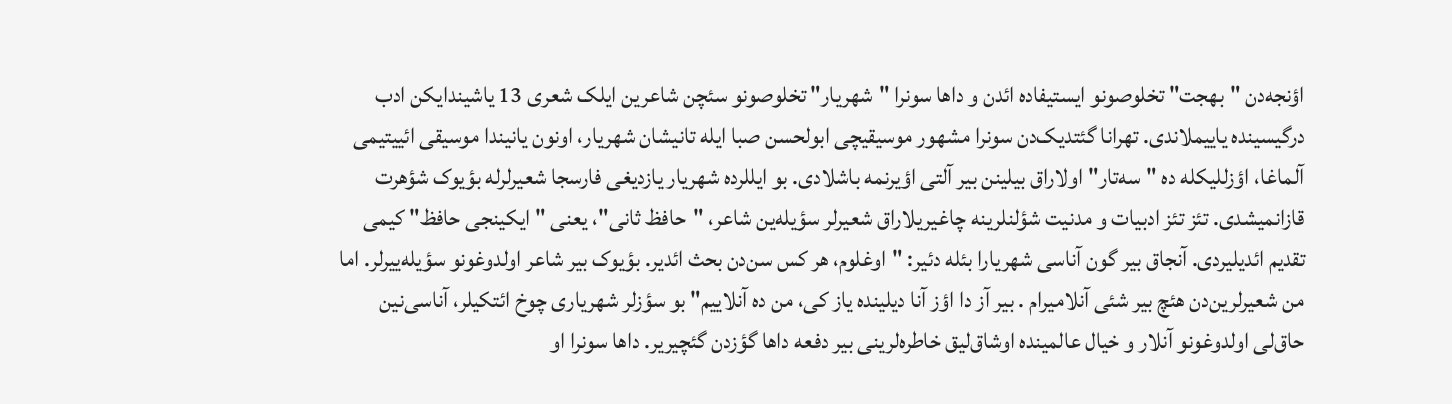اؤنجه‌دن "بهجت‌" تخلوصونو ایستیفاده ائدن و داها سونرا "شهریار‌" تخلوصونو سئچن شاعرین ایلک شعری 13 یاشیندایکن ادب درگیسینده یاییملاندی. تهرانا گئتدیک‌دن سونرا مشهور موسیقیچی ابولحسن صبا ایله تانیشان شهریار، اونون یانیندا موسیقی ائییتیمی آلماغا، اؤزللیکله ده "سه‌تار‌" اولا‌راق بیلینن بیر آلتی اؤیرنمه باشلادی. بو ایللرده شهریار یازدیغی فارسجا شعیرلرله بؤیوک شؤهرت قازانمیشدی. تئز تئز ادبیات و مدنیت شؤلنلرینه چاغیریلا‌راق شعیرلر سؤیله‌ین شاعر، "حافظ ثانی"، یعنی "ایکینجی حافظ" کیمی تقدیم ائدیلیردی. آنجاق بیر گون آناسی شهریارا بئله دئیر: "اوغلوم، هر کس سن‌دن بحث ائدیر. بؤیوک بیر شاعر اولدوغونو سؤیله‌ییرلر. اما من شعیرلرین‌دن هئچ بیر شئی آنلامیرام . بیر آز دا اؤز آنا دیلینده یاز کی، من ده آنلاییم‌‌‌" بو سؤزلر شهریاری چوخ ائتکیلر، آناسی‌نین حاق‌لی اولدوغونو آنلار و خیال عالمینده اوشاق‌لیق خاطره‌لرینی بیر دفعه داها گؤزدن گئچیریر. داها سونرا او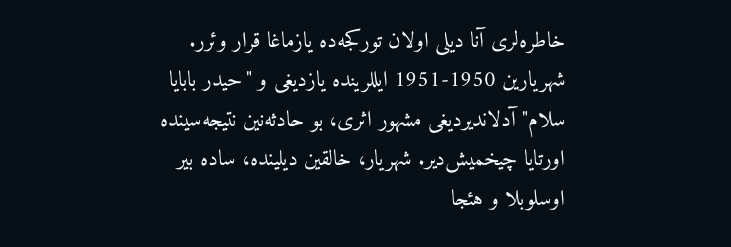خاطره‌لری آنا دیلی اولان تورکجه‌ده یازماغا قرار وئرر. شهریارین 1950-1951 ایللرینده یازدیغی و "حیدر بابایا سلام‌" آدلاندیردیغی مشهور اثری، بو حادثه‌نین نتیجه‌سینده اورتایا چیخمیش‌دیر. شهریار، خالقین دیلینده، ساده بیر اوسلوبلا و هئجا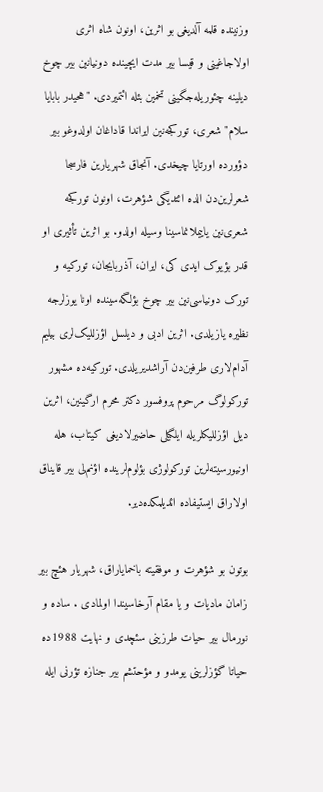وزنینده قلمه آلدیغی بو اثرین، اونون شاه اثری اولاجاغینی و قیسا بیر مدت ایچینده دونیانین بیر چوخ دیلینه چئوریله‌جگینی تخمین بئله ائتمیردی. "هحیدر بابایا سلام‌" شعری، تورکجه‌نین ایراندا قاداغان اولدوغو بیر دؤورده اورتایا چیخدی. آنجاق شهریارین فارسجا شعرلرین‌دن الده ائتدیگی شؤهرت، اونون تورکجه شعری‌نین یاییملانماسینا وسیله اولدو. بو اثرین تأثیری او قدر بؤیوک ایدی کی‌، ایران، آذربایجان، تورکیه و تورک دونیاسی‌نین بیر چوخ بؤلگه‌سینده اونا یوزلرجه نظیره یازیلدی. اثرین ادبی و دیلسل اؤزللیک‌لری بیلیم آدام‌لاری طرفین‌دن آراشدیریلدی. تورکیه‌ده مشهور تورکولوگ مرحوم پروفسور دکتر محرم ارگینین، اثرین دیل اؤزللیکلریله ایلگیلی حاضیرلادیغی کیتاب، هله اونیورسیته‌لرین تورکولوژی بؤلوم‌لرینده اؤنم‌لی بیر قایناق اولا‌راق ایستیفاده ائدیلمکده‌دیر.

بوتون بو شؤهرت و موفقیته باخمایا‌راق، شهریار هئچ بیر زامان مادیات و یا مقام آرخاسیندا اولمادی . ساده و نورمال بیر حیات طرزینی سئچدی و نهایت 1988ده حیاتا گؤزلرینی یومدو و مؤحتشم بیر جنازه تؤرنی ایله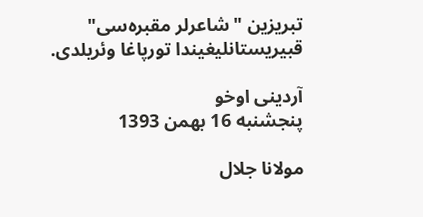تبریزین "شاعرلر مقبره‌سی‌" قبیریستانلیغیندا تورپاغا وئریلدی.

آردینی اوخو
پنجشنبه 16 بهمن 1393

مو‌لانا جلال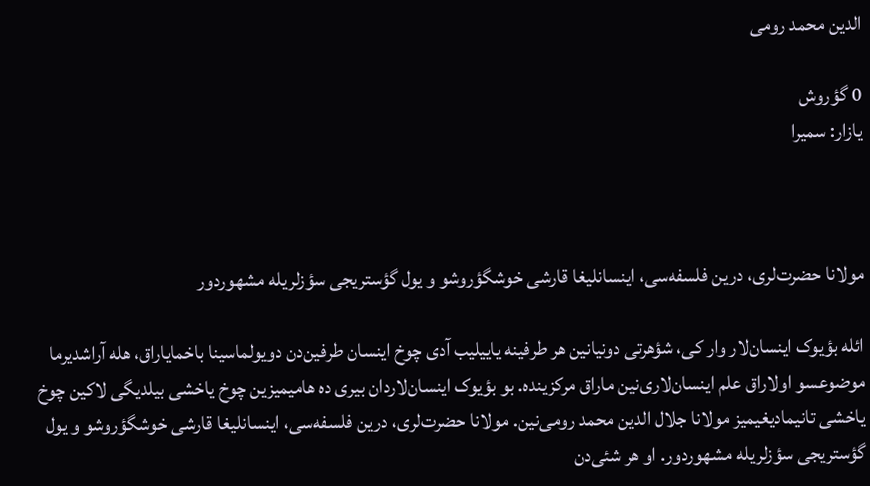الدین محمد رومی

0 گؤروش
یازار: سمیرا



مولانا حضرت‌لری، درین فلسفه‌سی، اینسانلیغا قارشی خوشگؤروشو و یول گؤستریجی سؤزلریله مشهوردور

ائله بؤیوک اینسان‌لار وار کی، شؤهرتی دونیانین هر طرفینه یاییلیب آدی چوخ اینسان طرفین‌دن دویولماسینا باخمایا‌راق، هله آراشدیرما موضوعسو اولا‌راق علم اینسان‌لاری‌نین ماراق مرکزینده. بو بؤیوک اینسان‌لاردان بیری ده هامیمیزین چوخ یاخشی بیلدیگی لاکین چوخ یاخشی تانیمادیغیمیز مو‌لانا جلال الدین محمد رومی‌نین. مولانا حضرت‌لری، درین فلسفه‌سی، اینسانلیغا قارشی خوشگؤروشو و یول گؤستریجی سؤزلریله مشهوردور. او هر شئی‌دن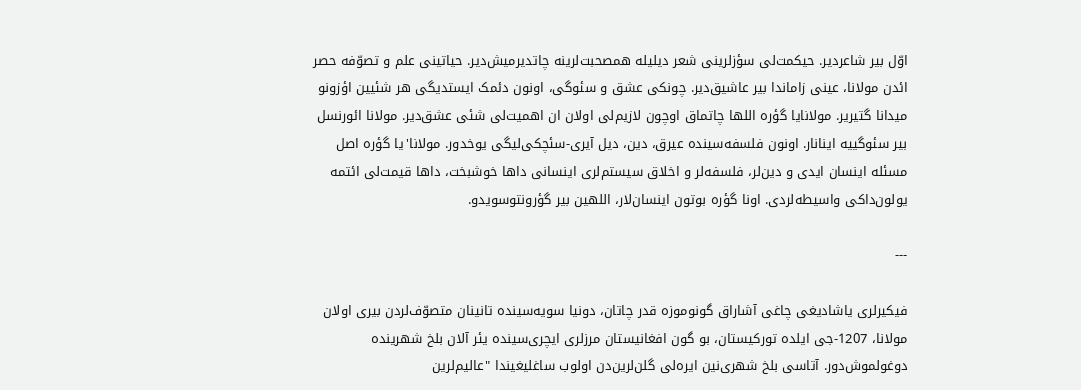اوّل بیر شاعردیر. حیکمت‌لی سؤزلرینی شعر دیلیله همصحبت‌لرینه چاتدیرمیش‌دیر. حیاتینی علم و تصوّفه حصر ائدن مو‌لانا، عینی زاماندا بیر عاشیق‌دیر. چونکی عشق و سئوگی، اونون دئمک ایستدیگی هر شئیین اؤزونو میدانا گتیریر. مو‌لانایا گؤره اللها چاتماق اوچون لازیم‌لی اولان ان اهمیت‌لی شئی عشق‌دیر. مو‌لانا ائورنسل بیر سئوگییه اینانار. اونون فلسفه‌سینده عیرق، دین، دیل آیری-سئچکی‌لیگی یوخدور. مو‌لانا'یا گؤره اصل مسئله اینسان ایدی و دین‌لر، فلسفه‌لر و اخلاق سیستم‌لری اینسانی داها خوشبخت، داها قیمت‌لی ائتمه یولون‌داکی واسیطه‌لردی. اونا گؤره بوتون اینسان‌لار، اللهین بیر گؤرونتوسویدو.

---

فیکیرلری یاشادیغی چاغی آشا‌راق گونوموزه قدر چاتان، دونیا سویه‌سینده تانینان متصوّف‌لردن بیری اولان مو‌لانا، 1207-جی ایلده تورکیستان، بو گون افغانیستان مرزلری ایچری‌سینده یئر آلان بلخ شهرینده دوغولموش‌دور. آتاسی بلخ شهری‌نین ایره‌لی گلن‌لرین‌دن اولوب ساغلیغیندا "عالیم‌لرین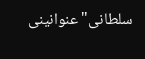سلطانی" عنوانینی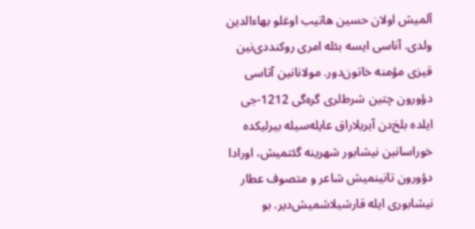آلمیش اولان حسین هاتیب اوغلو بهاءالدین ولدی. آناسی ایسه بئله امری روکنددی‌نین قیزی مؤمنه خاتون‌دور. مو‌لانانین آتاسی دؤورون چتین شرط‌لری گره‌گی 1212-جی ایلده بلخ‌دن آیریلا‌راق عا‌یله‌سیله بیرلیکده خوراسانین نیشابور شهرینه گئتمیش، اورادا دؤورون تانینمیش شاعر و متصوف عطار نیشابوری ایله قارشیلاشمیش‌دیر. بو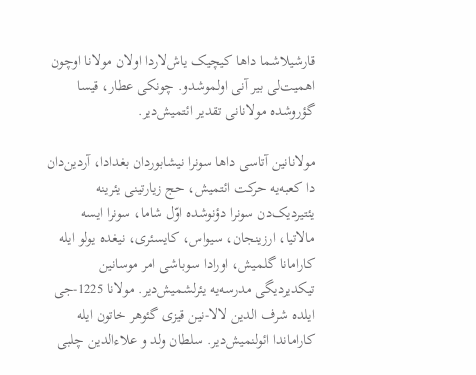قارشیلاشما داها کیچیک یاش‌لاردا اولان مو‌لانا اوچون اهمیت‌لی بیر آنی اولموشدو. چونکی عطار، قیسا گؤروشده مو‌لانانی تقدیر ائتمیش‌دیر.

مو‌لانانین آتاسی داها سونرا نیشابور‌دان بغدادا، آردین‌دان دا کعبه‌یه حرکت ائتمیش، حج زیارتینی یئرینه یئتیردیک‌دن سونرا دؤنوشده اوّل شاما، سونرا ایسه مالاتیا، ارزینجان، سیواس، کایسئری، نیغده یولو ایله کارامانا گلمیش، اورادا سوباشی امر موسانین تیکدیردیگی مدر‌سه‌‌یه یئرلشمیش‌دیر. مو‌لانا 1225-جی ایلده شرف الدین لالا-نین قیزی گئوهر خاتون ایله کاراماندا ائولنمیش‌دیر. سلطان ولد و علاءالدین چلبی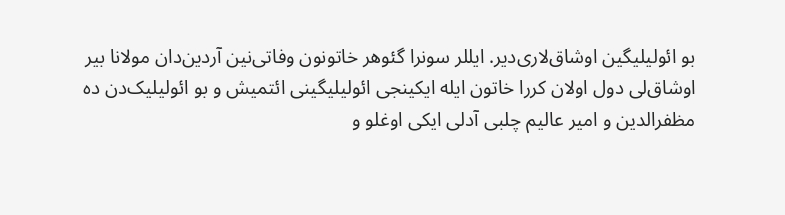بو ائولیلیگین اوشاق‌لاری‌دیر. ایللر سونرا گئوهر خاتونون وفاتی‌نین آردین‌دان مو‌لانا بیر اوشاق‌لی دول اولان کررا خاتون ایله ایکینجی ائولیلیگینی ائتمیش و بو ائولیلیک‌دن ده مظفرالدین و امیر عالیم چلبی آدلی ایکی اوغلو و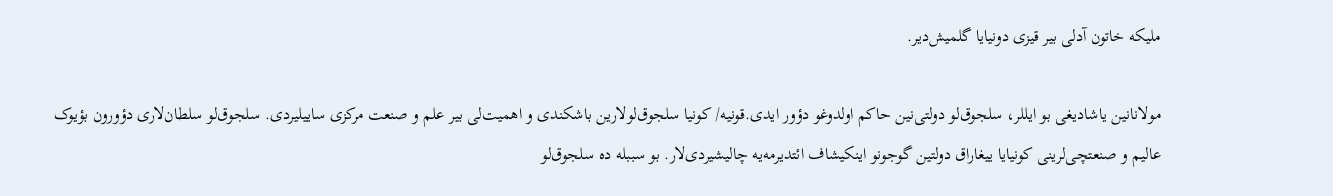ملیکه خاتون آدلی بیر قیزی دونیایا گلمیش‌دیر.

مو‌لانانین یاشادیغی بو ایللر، سلجوق‌لو دولتی‌نین حاکم اولدوغو دؤور ایدی.قونیه/ کونیا سلجوق‌لولارین باشکندی و اهمیت‌لی بیر علم و صنعت مرکزی ساییلیردی. سلجوق‌لو سلطان‌لاری دؤورون بؤیوک عالیم و صنعتچی‌لرینی کونیایا ییغا‌راق دولتین گوجونو اینکیشاف ائتدیرمه‌یه چالیشیردی‌لار. بو سببله ده سلجوق‌لو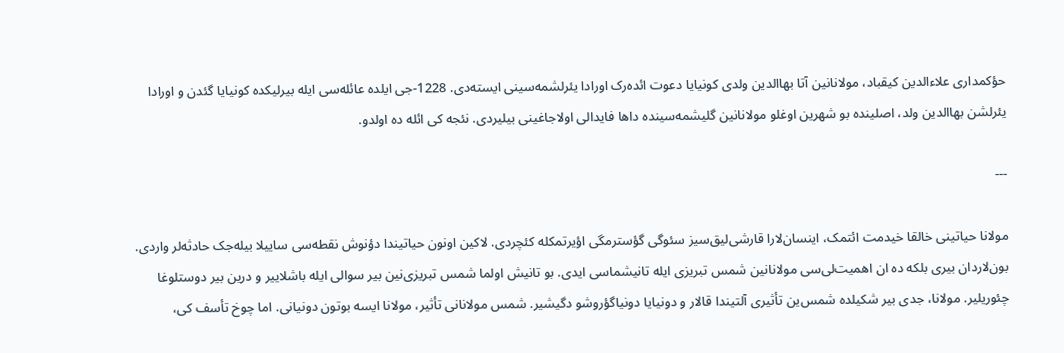حؤکمداری علاءالدین کیقباد، مو‌لانانین آتا بهاالدین ولدی کونیایا دعوت ائده‌رک اورادا یئرلشمه‌سینی ایسته‌دی. 1228-جی ایلده عائله‌سی ایله بیرلیکده کونیایا گئدن و اورادا یئرلشن بهاالدین ولد، اصلینده بو شهرین اوغلو مو‌لانانین گلیشمه‌سینده داها فایدا‌لی اولاجاغینی بیلیردی. نئجه کی ائله ده اولدو.

---

مو‌لانا حیاتینی خالقا خیدمت ائتمک، اینسان‌لارا قارشی‌لیق‌سیز سئوگی گؤسترمگی اؤیرتمکله کئچردی. لاکین اونون حیاتیندا دؤنوش نقطه‌سی ساییلا بیله‌جک حادثه‌لر واردی. بون‌لاردان بیری بلکه ده ان اهمیت‌لی‌سی مو‌لانانین شمس تبریزی ایله تانیشماسی ایدی. بو تانیش اولما شمس تبریزی‌نین بیر سوالی ایله باشلاییر و درین بیر دوستلوغا چئوریلیر. مو‌لانا، جدی بیر شکیلده شمس‌ین تأثیری آلتیندا قالار و دونیایا دونیاگؤروشو دگیشیر. شمس مو‌لانانی تأثیر، مو‌لانا ایسه بوتون دونیانی. اما چوخ تأسف کی،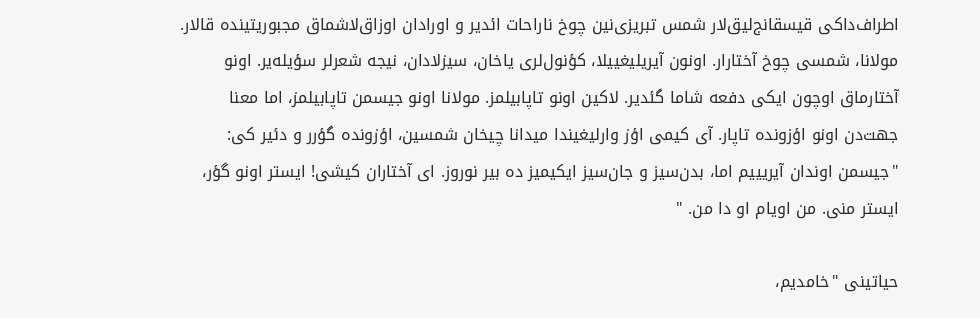اطراف‌داکی قیسقانج‌لیق‌لار شمس تبریزی‌نین چوخ ناراحات ائدیر و اورا‌دان اوزاق‌لاشماق مجبوریتینده قالار. مو‌لانا، شمسی چوخ آختارار. اونون آیریلیغییلا، کؤنول‌لری یاخان، سیزلا‌دان، نیجه شعرلر سؤیله‌یر. اونو آختارماق اوچون ایکی دفعه شاما گئدیر. لاکین اونو تاپا‌بیلمز. مو‌لانا اونو جیسمن تاپا‌بیلمز، اما معنا جهت‌دن اونو اؤزونده تاپار. آی کیمی اؤز وارلیغیندا میدانا چیخان شمسین، اؤزونده گؤرر و دئیر کی: "جیسمن اوندان آیریییم اما، بدن‌سیز و جان‌سیز ایکیمیز ده بیر نوروز. ای آختاران کیشی! ایستر اونو گؤر، ایستر منی. من اویام او دا من. "

حیاتینی "خامدیم،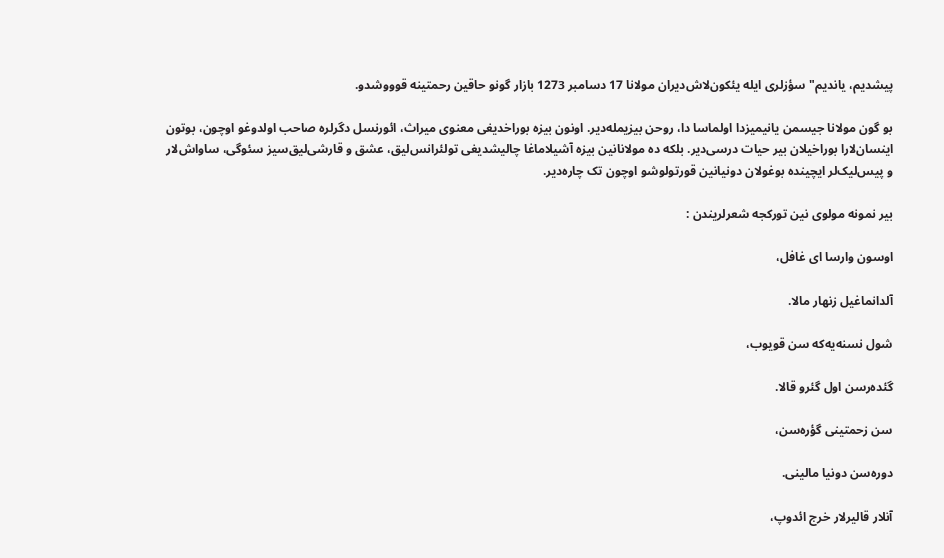پیشدیم، یاندیم" سؤزلری ایله یئکون‌لاش‌دیران مو‌لانا 17 دسامبر 1273 بازار گونو حاقین رحمتینه قوووشدو.

بو گون مو‌لانا جیسمن یانیمیزدا اولماسا دا، روحن بیزیمله‌دیر. اونون بیزه بوراخدیغی معنوی میراث، ائورنسل دگرلره صاحب اولدوغو اوچون، بوتون اینسان‌لارا بوراخیلان بیر حیات درسی‌دیر. بلکه ده مو‌لانانین بیزه آشیلاماغا چالیشدیغی تولئرانس‌لیق، عشق و قارشی‌لیق‌سیز سئوگی، ساواش‌لار و پیس‌لیک‌لر ایچینده بوغولان دونیانین قورتولوشو اوچون تک چاره‌دیر.

بیر نمونه مولوی نین تورکجه شعرلریندن :

اوسون وارسا ای غافل،

آلدانماغیل زنهار مالا.

شول نسنه‌یه‌که سن قویوب،

گئده‌رسن اول گئرو قالا.

سن زحمتینی گؤره‌سن،

دوره‌سن دونیا مالینی.

آنلار قالیرلار خرج ائدوپ،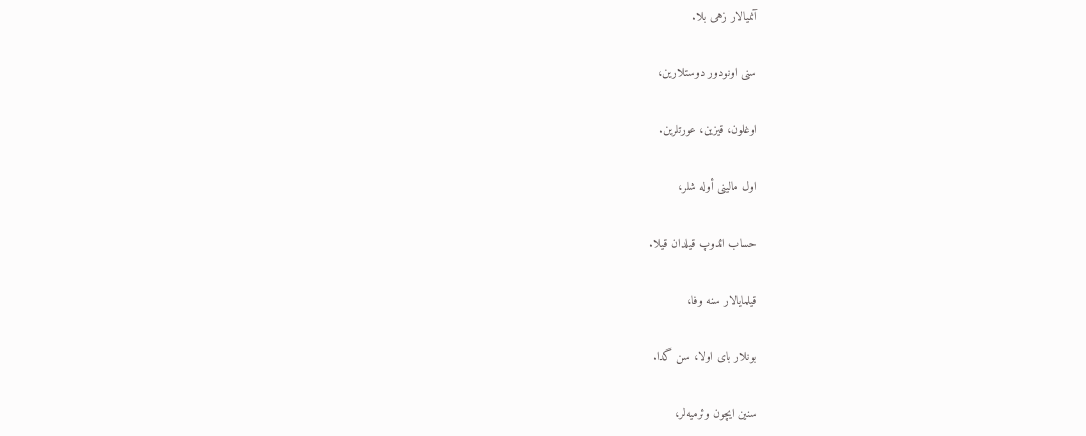آنمیالار زهی بلا.

سنی اونودور دوستلارین،

اوغلون، قیزین، عورتلرین.

اول مالینی أوله شلر،

حساب ائدوپ قیلدان قیلا.

قیلمایالار سنه وفا،

بونلار بای اولا، سن گدا.

سنین ایچون وئر‌میه‌لر،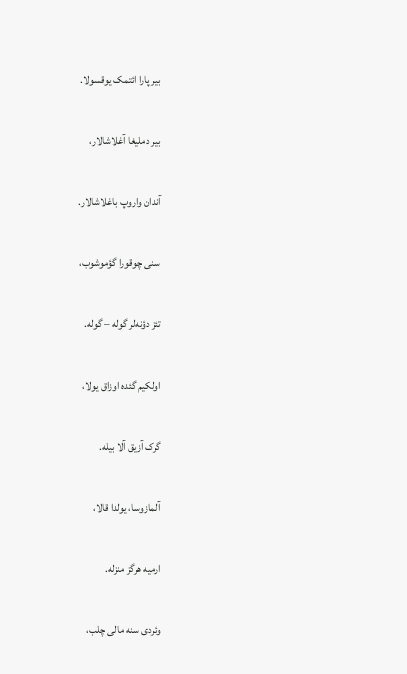بیر پارا ائتمک یوقسولا.

بیر دملیغا آغلاشالار،

آندان واروپ باغلاشالار.

سنی چوقورا گؤموشوب،

تئز دؤنه‌لر گوله – گوله.

اولکیم گئده اوزاق یولا،

گرک آزیق آلا بیله.

آلمازوسا، یولدا قالا،

ارمیه هرگز منزله.

وئردی سنه مالی چلب،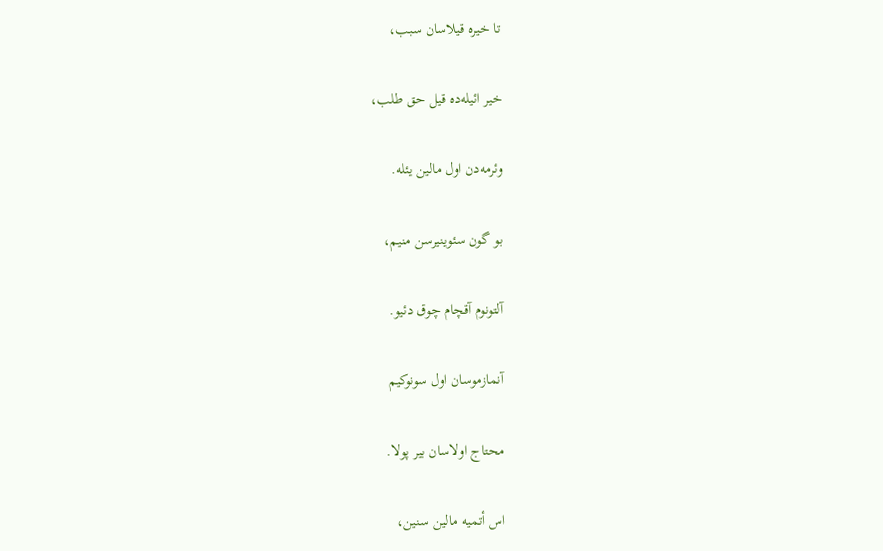تا خیره قیلاسان سبب،

خیر ائیله‌ده قیل حق طلب،

وئرمه‌دن اول مالین یئله.

بو گون سئوینیرسن منیم،

آلتونوم آقچام چوق دئیو.

آنمازموسان اول سونوکیم

محتاج اولاسان بیر پولا.

اس أتمیه مالین سنین،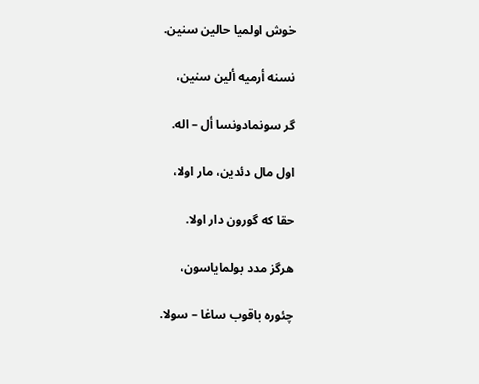خوش اولمیا حالین سنین.

نسنه أرمیه ألین سنین،

گر سونمادونسا أل – اله.

اول مال دئدین، مار اولا،

حقا که گورون دار اولا.

هرگز مدد بولمایاسون،

چئوره باقوب ساغا – سولا.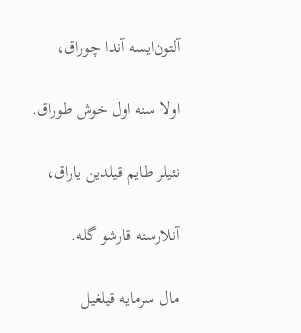آلتون‌ایسه آندا چوراق،

اولا سنه اول خوش طوراق.

نئیلر طایم قیلدین یاراق،

آنلارسنه قارشو گله.

مال سرمایه قیلغیل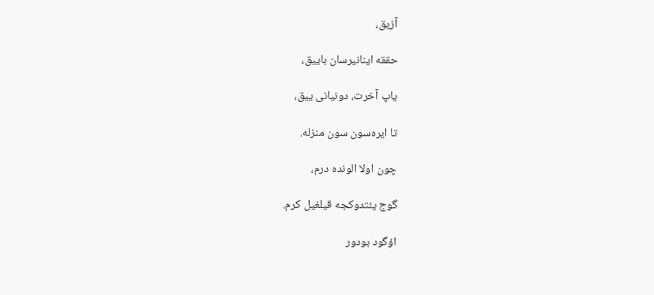آزیق،

حققه اینانیرسان باییق،

یاپ آخرت، دونیانی ییق،

تا ایره‌سون سون منزله.

چون اولا الونده درم،

گوج ‌یئتدوکجه قیلغیل کرم.

اؤگود بودور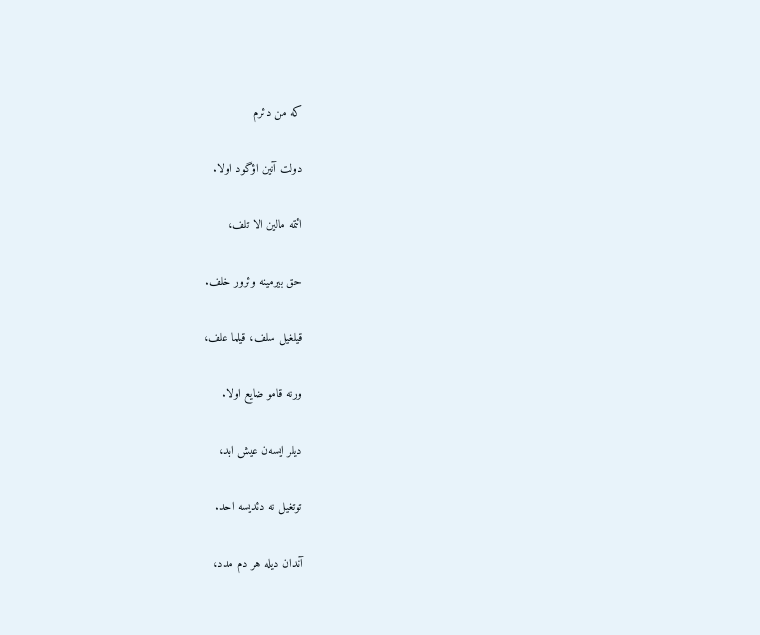که من دئرم

دولت آنین اؤگود اولا.

ائتمه مالین الا تلف،

حق بیرمینه وئرور خلف.

قیلغیل سلف، قیلما علف،

ورنه قامو ضایع اولا.

دیلر ایسه‌ن عیش ابد،

توتغیل نه دئدیسه احد.

آندان دیله هر دم مدد،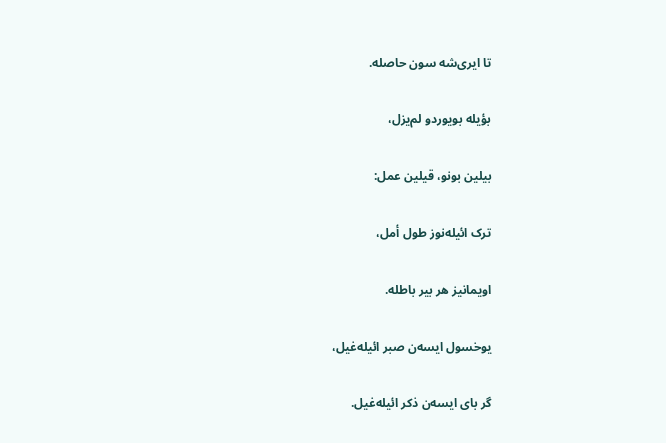تا ایری‌شه سون حاصله.

بؤیله بویوردو لم‌یزل،

بیلین بونو، قیلین عمل:

ترک ائیله‌نوز طول أمل،

اویمانیز هر بیر باطله.

یوخسول ایسه‌ن صبر ائیله‌غیل،

گر بای ایسه‌ن ذکر ائیله‌غیل.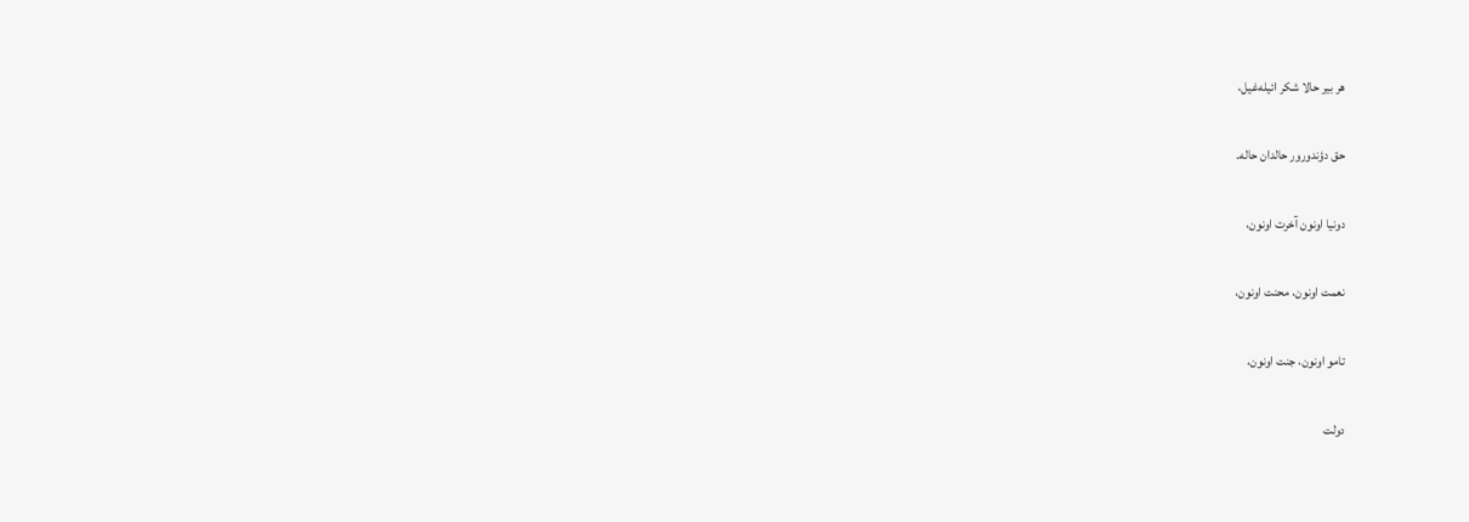هر بیر حالا شکر ائیله‌غیل،

حق دؤندورور حالدان حاله.

دونیا اونون آخرت اونون،

نعمت اونون، محنت اونون،

تامو اونون، جنت اونون،

دولت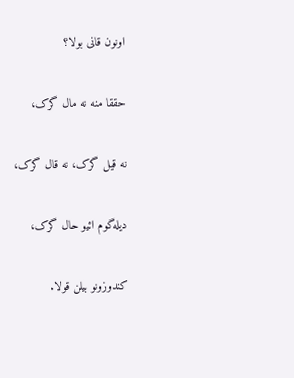اونون قانی بولا؟

حققا منه نه مال گرک،

نه قیل گرک، نه قال گرک،

دیله‌گوم ائیو حال گرک،

کندوزونو بیلن قولا.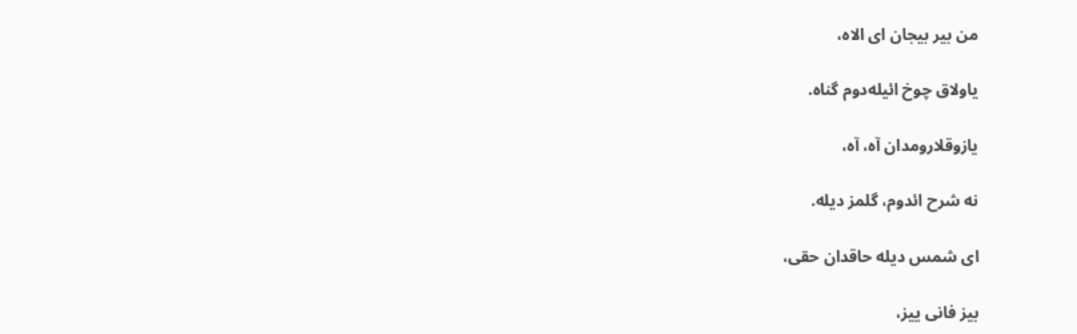من بیر بیجان ای الاه،

یاولاق چوخ ائیله‌دوم گناه.

یازوقلارومدان آه، آه،

نه شرح ائدوم، گلمز دیله.

ای شمس دیله حاقدان حقی،

بیز فانی ییز،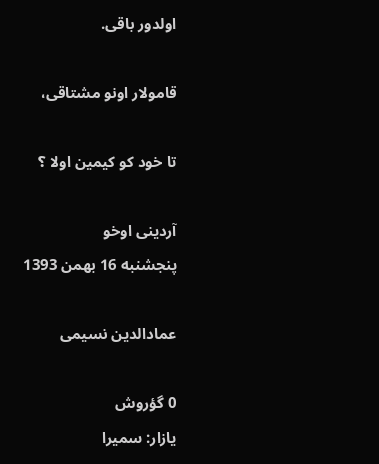اولدور باقی.

قامولار اونو مشتاقی،

تا خود کو کیمین اولا ؟

آردینی اوخو
پنجشنبه 16 بهمن 1393

عمادالدین نسیمی

0 گؤروش
یازار: سمیرا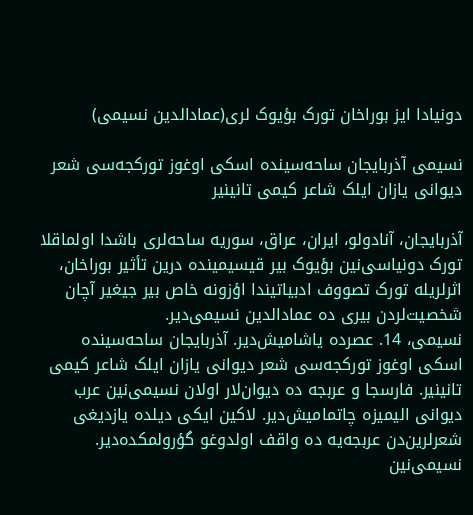دونیادا ایز بوراخان تورک بؤیوک‌ لری(عمادالدین نسیمی)

نسیمی آذربایجان ساحه‌سینده اسکی اوغوز تورکجه‌سی شعر دیوانی یازان ایلک شاعر کیمی تانینیر

آذربایجان، آنادولو، ایران، عراق، سوریه ساحه‌لری باشدا اولماقلا تورک دونیاسی‌نین بؤیوک بیر قیسیمینده درین تأثیر بوراخان، اثرلریله تورک تصووف ادبیاتیندا اؤزونه خاص بیر جیغیر آچان شخصیت‌لردن بیری ده عمادالدین نسیمی‌‌دیر.
نسیمی، 14. عصرده یاشامیش‌دیر. آذربایجان ساحه‌سینده اسکی اوغوز تورکجه‌سی شعر دیوانی یازان ایلک شاعر کیمی تانینیر. فارسجا و عربجه ده دیوان‌لار اولان نسیمی‌نین عرب دیوانی الیمیزه چاتمامیش‌دیر. لاکین ایکی دیلده یازدیغی شعرلرین‌دن عربجه‌یه ده واقف اولدوغو گؤرولمکده‌دیر.
نسیمی‌نین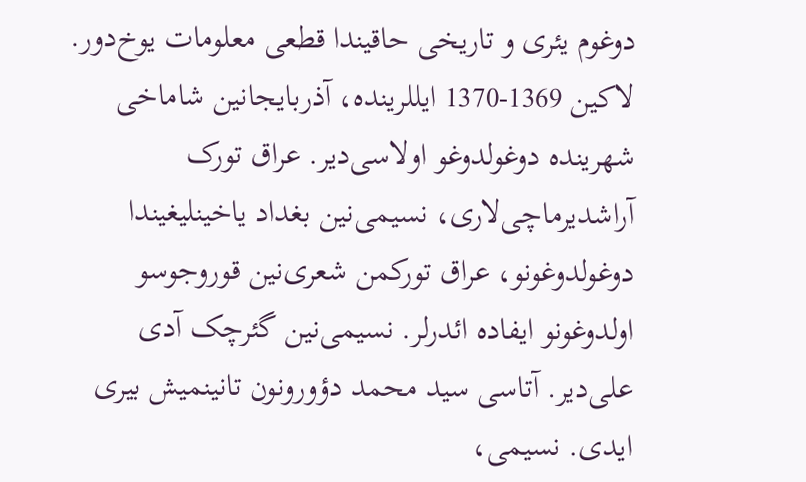دوغوم یئری و تاریخی حاقیندا قطعی معلومات یوخ‌دور. لاکین 1369-1370 ایللرینده، آذربایجانین شاماخی شهرینده دوغولدوغو اولاسی‌دیر. عراق تورک آراشدیرماچی‌لاری، نسیمی‌نین بغداد یاخینلیغیندا دوغولدوغونو، عراق تورکمن شعری‌نین قوروجوسو اولدوغونو ایفاده ائدرلر. نسیمی‌نین گئرچک آدی علی‌دیر. آتاسی سید محمد دؤورونون تانینمیش بیری ایدی. نسیمی،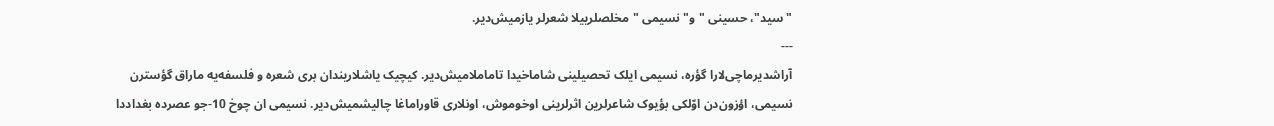"سید"، حسینی "و" نسیمی "مخلصلرییلا شعرلر یازمیش‌دیر.
---
آراشدیرماچی‌لارا گؤره، نسیمی ایلک تحصیلینی شاماخیدا تاماملامیش‌دیر. کیچیک یاشلاریندان‌ بری شعره و فلسفه‌یه ماراق گؤسترن نسیمی، اؤزون‌دن اوّلکی بؤیوک شاعرلرین اثرلرینی اوخوموش، اونلاری قاوراماغا چالیشمیش‌دیر. نسیمی ان چوخ 10-جو عصرده بغداددا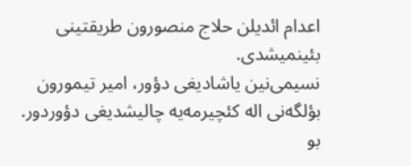اعدام ائدیلن حلاج منصورون طریقتینی بئینمیشدی.
نسیمی‌نین یاشادیغی دؤور، امیر تیمورون بؤلگه‌نی اله کئچیرمه‌یه چالیشدیغی دؤوردور. بو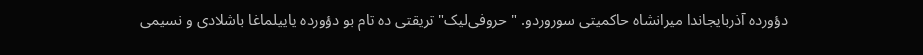دؤورده آذربایجاندا میرانشاه حاکمیتی سوروردو. "حروفی‌لیک" تریقتی ده تام بو دؤورده یاییلماغا باشلادی و نسیمی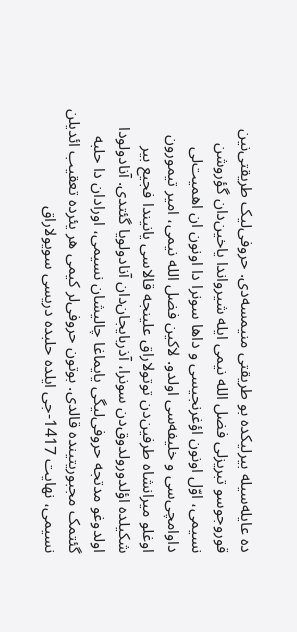ده عایله‌سیله بیرلیکده بو طریقتی منیمسه‌دی. حروفی‌لیک طریقتی‌نین قوروجوسو تبریزلی فضل الله نیمی ایله شیرواندا یاخین‌دان گؤروشن نسیمی، اوّل اونون اؤغرنجیسی و داها سونرا دا اونون ان اهمیت‌لی داوامچی‌سی و خلیفه‌سی اولدو. لاکین فضل الله نیمی، امیر تیمورون اوغلو میرانشاه طرفین‌دن توتولا‌راق علینجه قالاسی یانیندا فجیع بیر شکیلده اؤلدورولدوق‌دن سونرا، آذربایجان‌دان آنادولویا گئتدی. آنادولودا اولدوغو مدتجه حروفی‌لیگی یایماغا چالیشان نسیمی، اورا‌دان دا حلبه گئتمک مجبوریتینده قالدی. بوتون حروفی‌لر کیمی هر یئرده تعقیب ائدیلن نسیمی، نهایت 1417-جی ایلده حلبده دریسی سویولاراق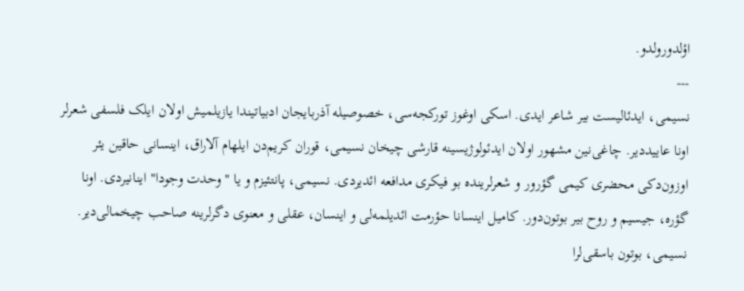اؤلدورولدو.
---
نسیمی، ایدئالیست بیر شاعر ایدی. اسکی اوغوز تورکجه‌سی، خصوصیله آذربایجان ادبیاتیندا یازیلمیش اولان ایلک فلسفی شعرلر اونا عاییددیر. چاغی‌نین مشهور اولان ایدئولوژیسینه قارشی چیخان نسیمی، قوران کریم‌دن ایلهام آلا‌راق، اینسانی حاقین یئر اوزون‌دکی محضری کیمی گؤرور و شعرلرینده بو فیکری مدافعه ائدیردی. نسیمی، پانتئیزم و یا "وحدت وجودا" اینانیردی. اونا گؤره، جیسیم و روح بیر بوتون‌دور. کامیل اینسانا حؤرمت ائدیلمه‌لی و اینسان، عقلی و معنوی دگرلرینه صاحب چیخما‌لی‌دیر.
نسیمی، بوتون باسقی‌لرا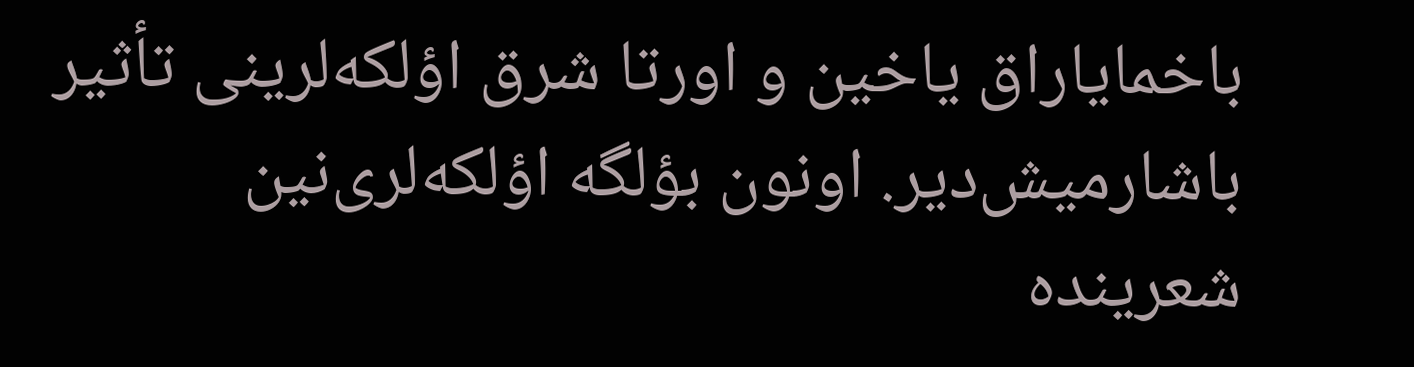باخمایا‌راق یاخین و اورتا شرق اؤلکه‌لرینی تأثیر باشارمیش‌دیر. اونون بؤلگه اؤلکه‌لری‌نین شعرینده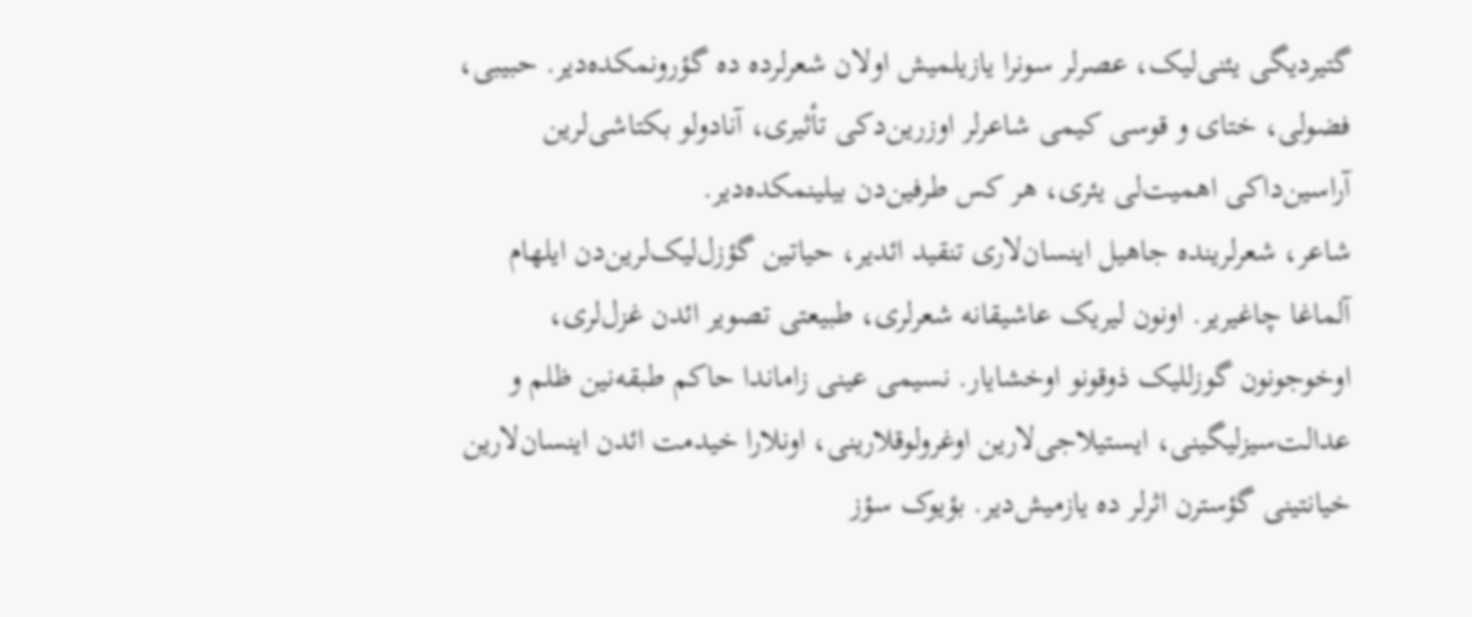گتیردیگی یئنی‌لیک، عصرلر سونرا یازیلمیش اولان شعرلرده ده گؤرونمکده‌دیر. حبیبی، فضولی، ختای و قوسی کیمی شاعرلر اوزرین‌دکی تأثیری، آنادولو بکتاشی‌لرین آراسین‌داکی اهمیت‌لی یئری، هر کس طرفین‌دن بیلینمکده‌دیر.
شاعر، شعرلرینده جاهیل اینسان‌لاری تنقید ائدیر، حیاتین گؤزل‌لیک‌لرین‌دن ایلهام آلماغا چاغیریر. اونون لیریک عاشیقانه شعرلری، طبیعتی تصویر ائدن غزل‌لری، اوخوجونون گوزللیک ذوقونو اوخشایار. نسیمی عینی زاماندا حاکم طبقه‌نین ظلم و عدالت‌سیزلیگینی، ایستیلاجی‌لارین اوغرولوقلارینی، اونلارا خیدمت ائدن اینسان‌لارین خیانتینی گؤسترن اثرلر ده یازمیش‌دیر. بؤیوک سؤز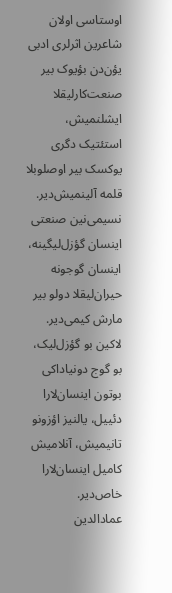اوستاسی اولان شاعرین اثرلری ادبی یؤن‌دن بؤیوک بیر صنعت‌کارلیقلا ایشلنمیش، استئتیک دگری یوکسک بیر اوصلوبلا قلمه آلینمیش‌دیر.
نسیمی‌نین صنعتی اینسان گؤزل‌لیگینه، اینسان گوجونه حیران‌لیقلا دولو بیر مارش کیمی‌دیر. لاکین بو گؤزل‌لیک، بو گوج دونیا‌داکی بوتون اینسان‌لارا دئییل، یالنیز اؤزونو تانیمیش، آنلامیش کامیل اینسان‌لارا خاص‌دیر.
عمادالدین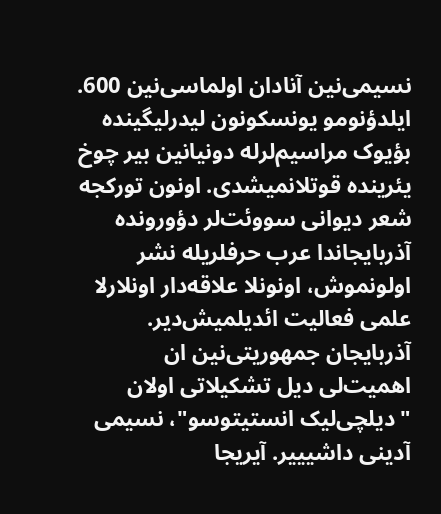نسیمی‌نین آنا‌دان اولماسی‌نین 600. ایلدؤنومو یونسکونون لیدرلیگینده بؤیوک مراسیم‌لرله دونیانین بیر چوخ یئرینده قوتلانمیشدی. اونون تورکجه شعر دیوانی سووئت‌لر دؤورونده آذربایجاندا عرب حرفلریله نشر اولونموش، اونونلا علاقه‌دار اونلارلا علمی فعالیت ائدیلمیش‌دیر. آذربایجان جمهوریتی‌نین ان اهمیت‌لی دیل تشکیلاتی اولان "دیلچی‌لیک انستیتوسو"، نسیمی آدینی داشیییر. آیریجا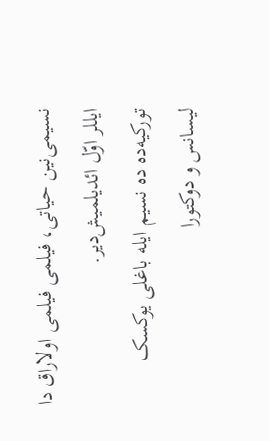نسیمی‌نین حیاتی، فیلمی فیلمی اولا‌راق دا ایللر اوّل ائدیلمیش‌دیر.
تورکیه‌ده ده نسیم ایله باغلی یوکسک لیسانس و دوکتورا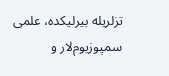تزلریله بیرلیکده، علمی سمپوزیوم‌لار و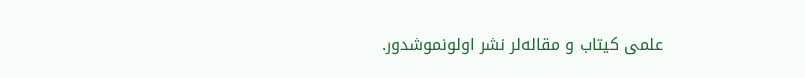علمی کیتاب و مقاله‌لر نشر اولونموشدور.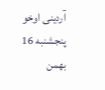آردینی اوخو
پنجشنبه 16 بهمن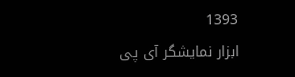1393
ابزار نمایشگر آی پی